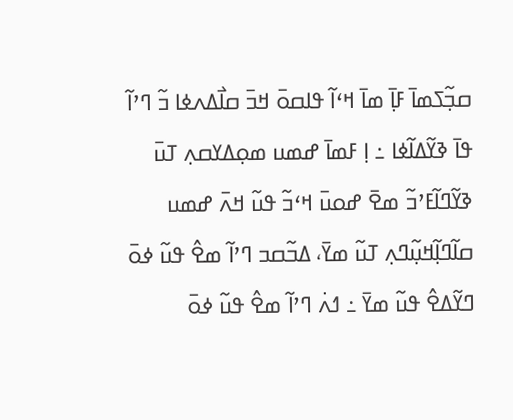ߛߏ߲߬ߖߘߊ߫ ߓߊ߲߫ ߘߊ߫ ߞߵߊ߬ ߟߊߛߋ߫ ߞߏ߫ ߛߊ߯ߡߍߦߊ ߏ߬ ߣߴߊ߬ ߟߊ߫ ߢߌ߬ߡߊ߬ߦߊ ߸ ߊ߲ ߓߘߊ߫ ߝߘߎ ߘߋ߲ߡߌߛߍ߲ ߠߎ߫ ߢߌ߬ߣߊ߬ߓߴߏ߬ ߘߐ߫ ߝߋߎ߫ ߞߵߏ߬ ߟߎ߬ ߞߍ߫ ߝߘߎ ߛߊ߬ߣߊ߲߬ߞߎ߲߬ߣߍ߲ ߠߎ߬ ߘߌ߫، ߡߏ߬ߛߏ ߣߴߊ߬ ߘߐ߮ ߟߎ߬ ߦߋ߫ ߣߌ߬ߡߐ߮ ߟߎ߬ ߘߌ߫ ߸ ߗߍ߭ ߣߴߊ߬ ߘߐ߮ ߟߎ߬ ߦߋ߫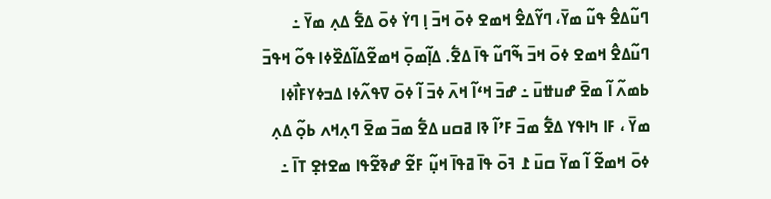ߣߎ߬ߡߐ߮ ߟߎ߬ ߘߌ߫، ߣߌ߬ߡߐ߮ ߞߘߐ ߦߋ߫ ߞߏ߫ ߊ߲ ߣߌ߭ ߦߋ߫ ߡߐ߱ ߡߍ߲ ߘߌ߫ ߸ ߣߎ߬ߡߐ߮ ߞߘߐ ߦߋ߫ ߞߏ߫ ߒ߬ߣߎ߬ ߟߊ߫ ߡߐ߱. ߡߊ߲߬ߘߋ߲߫ ߞߘߐ߬ߡߊ߬ߡߐ߰ߦߊ ߟߋ߬ ߞߟߏ߫ ߕߘߍ߬ ߊ߬ ߘߐ߫ ߝߎߚߎ߫ ߸ ߝߏ߫ ߞߵߊ߬ ߞߍ߫ ߦߏ߫ ߊ߬ ߦߋ߫ ߜߟߍ߬ߦߊ ߡߏߦߌߓߊ߯ߦߊ ߘߌ߫ ، ߓߊ ߤߊߟߌ ߡߐ߱ ߘߏ߫ ߓߴߊ߬ ߢߊ ߥߛߎ ߡߐ߱ ߘߏ߫ ߘߐ߫ ߣߍ߲ߞߍ ߕߋ߲߬ ߡߍ߲ ߦߋ߫ ߞߘߐ߬ ߊ߬ ߘߌ߫ ߛߎ߫ ߁ ߔߋ߫ ߟߊ߫ ߥߟߊ߫ ߞߎ߲߬ ߓߐ߬ ߝߢߐ߬ߟߊ ߘߐߙߐ߲ ߠߊ߫ ߸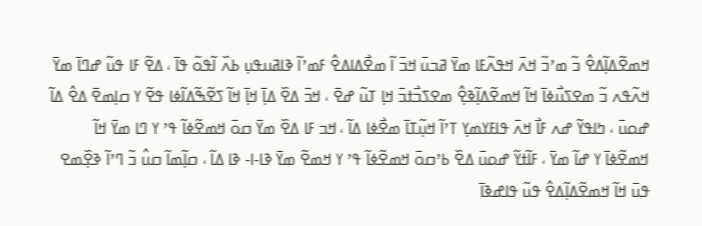ߞߘߐ߬ߡߊ߲߬ߡߐ߮ ߏ߬ ߘߴߏ߬ ߞߍ߫ ߞߟߍ߬ߓߊ ߘߌ߫ ߥߏߎ߫ ߞߏ߫ ߊ߬ ߘߐ߯ߡߊߡߐ߮ ߓߘߴߊ߬ ߢߊߥߎߟߎ߲ ߕߍ߰ ߊ߬ߟߋ߬ ߟߊ߫ ، ߡߐ߬ ߓߊ ߟߎ߬ ߝߣߊ߫ ߘߌ߫ ߞߍ߬ߟߍ ߏ߬ ߘߐߖߎ߯ߦߊ߫ ߞߊ߬ ߞߘߐ߬ߡߊ߲߬ߢߐ߲߮ ߘߐߖߏ߯ߙߏ߫ ߞߊ߲ ߠߎ߬ ߝߐ߫ ، ߞߏ߫ ߡߐ߰ ߡߊ߲߫ ߞߊ߲߫ ߞߊ߬ ߖߐ߬ߒ߬ߡߊ߬ߦߊ ߟߐ߬ ߌ ߛߊ߲ߘߐ߫ ߡߐ߮ ߡߊ߬ ߝߋߎ߫ ، ߤߊߟߌ߬ ߝߍ ߓߊ߯ ߞߍ߫ ߟߊߓߌߘߌ߲ ߠߴߊ߬ ߞߎ߲߬ߠߊ߫ ߘߐ߯ߦߊ ߡߊ߬ ، ߞߏ ߓߊ ߡߐ߰ ߘߌ߫ ߛߋ߫ ߞߘߐ߬ߦߊ߬ ߟߴ ߌ ߣߊ ߘߌ߫ ߞߊ߬ ߞߘߐ߬ߦߊ߫ ߌ ߝߊ߬ ߘߌ߫ ، ߓߊ߬ߙߌ߬ ߝߋߎ߫ ߡߐ߰ ߕߴߛߋ߫ ߞߘߐ߬ߦߊ߬ ߟߴ ߌ ߞߘߐ߬ ߘߌ߫ ߢߊ-ߊ- ߢߊ ߡߊ߬ ، ߛߊ߲߬ߘߊ߬ ߛߎ߮ ߏ߬ ߣߴߊ߬ ߢߐ߲߰ߘߐ ߟߎ߫ ߞߊ߬ ߞߘߐ߬ߡߊ߲߬ߡߐ߮ ߟߎ߬ ߟߊߝߢߊ߫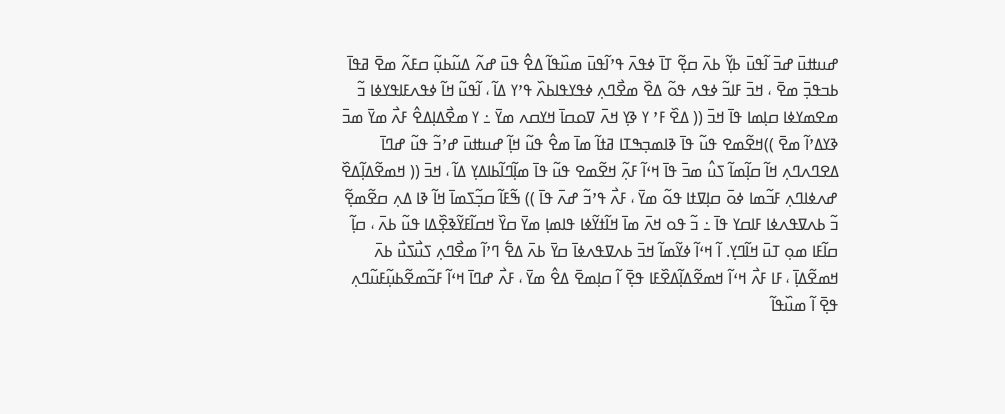ߝߎߚߎ߫ ߝߏ߫ ߊ߬ߟߎ߫ ߕߌ߲߬ ߕߍ߫ ߛߐ߲߬ ߠߊ߫ ߦߟߍ߫ ߟߴߊ߬ߟߎ߫ ߘߎ߰ߟߊ߬ ߡߐ߮ ߟߎ߫ ߝߍ߬ ߡߎ߬ߕߎ߲߬ ߛߓߍ߬ ߘߐ߫ ߥߟߊ߫ ߕߏߟߏ߲߫ ߘߐ߫ ، ߞߏ߫ ߓߊߏ߬ ߦߟߍ ߟߋ߬ ߡߐ߰ ߘߐ߯ߣߍ߲ ߦߟߌߟߊߕߍ߰ ߟߴߌ ߡߊ߬ ، ߊ߬ߟߎ߬ ߞߊ߬ ߦߟߍߓߊߟߌߦߊ ߏ߬ ߘߐߘߌߦߊ ߛߊ߲ߘߊ ߟߊ߫ ߞߏ߫ (( ߡߐ߰ ߓߴ ߌ ߢߌ߲ ߞߍ߫ ߜߋߛߊ߫ ߞߌߛߍ ߘߌ߫ ߸ ߌ ߘߐ߯ߡߊ߲ߡߐ߮ ߓߍ߯ ߘߌ߫ ߘߏ߫ ߢߌߡߴߊ߬ ߘߐ߫ ))ߞߐ߬ߘߐ ߟߎ߬ ߟߊ߫ ߢߊߘߏ߲ߒߠߊ ߥߙߊ߬ ߘߊ߫ ߘߐ߮ ߟߎ߬ ߞߊ߲߬ ߝߎߚߎ߫ ߝߴߏ߬ ߟߎ߬ ߝߣߊ߫ ߡߐߣߍߣߍ߲ ߞߊ߬ ߛߊ߲߬ߘߊ߬ ߖߎ߮ ߘߏ߫ ߟߊ߫ ߞߵߊ߬ ߓߍ߲߬ ߞߐ߬ߘߐ ߟߎ߬ ߟߊ߫ ߘߊ߲߬ߣߊ߬ߕߊߡߌ߲ ߡߊ߬ ، ߞߏ߫ (( ߞߘߐ߬ߡߊ߲߬ߡߐ߰ ߝߍߦߊߣߍ߲ ߓߏ߬ߘߊ ߦߋ߫ ߛߊ߲ߜߙߊ ߟߋ߬ ߘߌ߫ ، ߓߍ߯ ߟߴߏ߬ ߝߍ߫ ߟߊ߫ )) ߒ߬ߓߊ߬ ߛߏ߲߬ߖߘߊ߫ ߞߊ߬ ߢߊ ߡߍ߲ ߛߐ߬ߘߐ߲߬ ߏ߬ ߕߍߜߟߍߦߊ ߓߊߛߌ ߟߊ߫ ߸ ߏ߬ ߟߋ ߞߍ߫ ߘߊ߫ ߞߊ߬ߙߌ߬ߦߊ ߟߊߘߊ߲ ߘߌ߫ ߛߌ߰ ߞߛߊ߬ߓߌ߬ߢߐ߲߰ߡߊ ߟߎ߬ ߕߍ߫ ، ߛߊ߲߬ ߛߊ߬ߓߊ ߘߋ߲ ߠߎ߫ ߞߊ߬ߣߌ߲. ߊ߬ ߞߵߊ߬ ߦߌ߬ߘߊ߬ ߞߏ߫ ߕߍߜߟߍߦߊ߫ ߛߌ߫ ߕߍ߫ ߡߐ߱ ߣߴߊ߬ ߘߐ߯ߣߍ߲ ߖߎ߯ߖߎ߯ ߕߍ߫ ߞߘߐ߬ߡߊ߲߫ ، ߓߊ ߓߍ߯ ߞߵߊ߬ ߞߘߐ߬ߡߊ߲߬ߡߐ߰ߓߊ ߟߐ߲߫ ߊ߬ ߛߊ߲ߘߐ߫ ߡߐ߮ ߘߌ߫ ، ߓߍ߯ ߝߣߊ߫ ߞߵߊ߬ ߓߏ߬ߘߐ߬ߕߎ߲߬ߓߎ߬ߣߍ߲ ߟߐ߲߫ ߊ߬ ߘߎ߰ߟߊ߬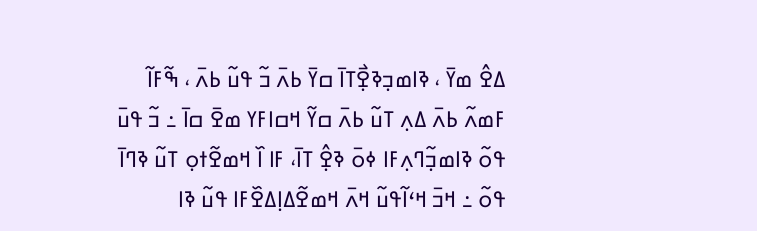ߡߐ߮ ߘߌ߫ ، ߢߊߘߏ߲ߢߐ߲߯ߠߊ߫ ߛߌ߫ ߕߍ߫ ߏ߬ ߟߎ߬ ߕߍ߫ ، ߒ߬ߓߊ߬ ߓߘߍ߬ ߕߍ߫ ߡߍ߲ ߠߎ߬ ߕߍ߫ ߛߌ߬ ߞߛߊߓߌ ߘߐ߫ ߛߊ߫ ߸ ߏ߬ ߟߎ߫ ߟߋ߬ ߢߊߘߏ߲߬ߣߍ߲ߓߊ ߦߋ߫ ߢߐ߲߮ ߠߊ߫، ߓߊ ߊ߰ ߞߘߐ߬ߙߋ߲ ߠߎ߬ ߢߣߊ߫ ߟߋ߬ ߸ ߞߏ߫ ߞߵߊ߬ߟߎ߬ ߞߍ߫ ߞߘߐ߬ߡߊ߲ߡߐ߰ߓߊ ߟߎ߬ ߢߊ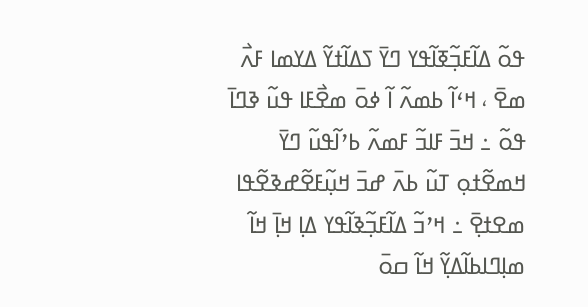ߟߋ߬ ߡߊ߬ߓߏ߲߬ߧߊ߬ߟߌ ߣߌ߫ ߖߡߊ߬ߙߌ߬ ߡߌߘߊ ߓߍ߯ ߘߐ߫ ، ߞߵߊ߬ ߕߘߍ߬ ߊ߬ ߦߋ߫ ߘߐ߯ߓߊ ߟߎ߬ ߢߣߊ߫ ߟߋ߬ ߸ ߞߏ߫ ߓߊߏ߬ ߓߘߍ߬ ߕߴߊ߬ߟߎ߬ ߣߌ߫ ߞߘߐ߬ߙߋ߲ ߠߎ߬ ߕߍ߫ ߝߏ߫ ߞߎ߲߬ߓߐ߬ߝߢߐ߬ߟߊ ߘߐߙߐ߲߫ ߸ ߞߴߏ߬ ߡߊ߬ߓߏ߲߬ߢߊ߬ߟߌ ߡߊ߲ ߞߊ߲߫ ߞߊ߬ ߘߊ߲ߣߊߕߊ߬ߡߌ߲߬ ߞߊ߬ ߛߋ߫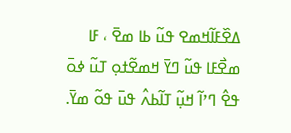ߡߐ߰ߓߊ߬ߞߘߐ ߟߎ߬ ߕߊ ߘߐ߫ ، ߓߊ ߘߐ߯ߓߊ ߟߎ߬ ߣߌ߫ ߞߘߐ߬ߙߋ߲ ߠߎ߬ ߦߋ߫ ߟߐ߮ ߣߴߊ߬ ߞߎ߲߬ ߠߊ߬ߕߍ߮ ߟߎ߫ ߟߋ߬ ߘߌ߫.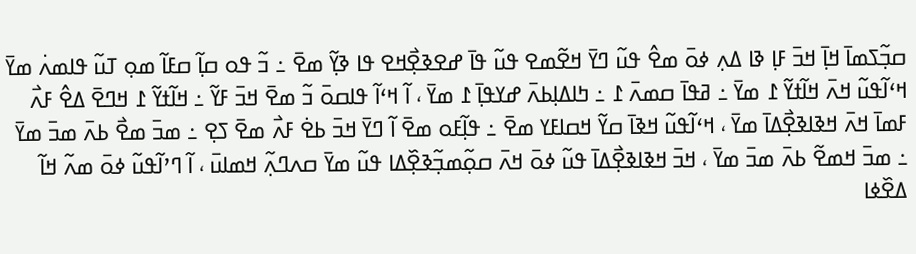ߛߏ߲߬ߖߘߊ߫ ߞߊ߲߫ ߞߏ߫ ߓߊ߲ ߢߊ ߡߍ߲ ߦߋ߫ ߘߐ߮ ߟߎ߬ ߣߌ߫ ߞߐ߬ߘߐ ߟߎ߬ ߟߊ߫ ߝߐߢߐ߲߯ߞߐ ߟߊ ߢߌ߲߬ ߘߐ߫ ߸ ߏ߬ ߟߋ ߛߊ߲߬ ߛߓߊ߬ ߘߋ߲ ߠߎ߬ ߟߊߘߍ߭ ߘߌ߫ ߞߵߊ߬ߟߎ߬ ߞߍ߫ ߞߊ߬ߙߌ߬ ߁ ߘߌ߫ ߸ ߥߟߊ߫ ߛߘߍ߫ ߁ ߸ ߤߊߡߊ߲ߕߍ߫ ߝߌߟߊ߲߫ ߁ ߘߌ߫ ، ߊ߬ ߞߵߊ߬ ߟߊߛߋ߫ ߏ߬ ߘߐ߫ ߞߏ߫ ߓߌ߬ ߸ ߞߊ߬ߙߌ߬ ߁ ߞߣߐ߫ ߡߐ߮ ߓߍ߯ ߓߘߊ߫ ߞߍ߫ ߞߢߊߢߐ߲߯ߡߊ߫ ߘߌ߫ ، ߞߵߊ߬ߟߎ߬ ߞߢߊ߫ ߛߌ߬ ߞߛߊߓߌ ߘߐ߫ ߸ ߟߊ߲߬ߓߋ ߘߐ߫ ߊ߬ ߣߌ߫ ߞߏ߫ ߕߐ߭ ߓߍ߯ ߘߐ߫ ߖߐ߲ ߸ ߘߏ߫ ߘߐ߯ ߕߍ߫ ߘߏ߫ ߘߌ߫ ߸ ߘߏ߫ ߞߘߐ߬ ߕߍ߫ ߘߏ߫ ߘߌ߫ ، ߞߏ߫ ߞߢߊߢߐ߲߯ߡߊ߫ ߟߎ߬ ߦߋ߫ ߞߍ߫ ߛߋ߲߬ߘߏ߲߬ߢߐ߲߰ߡߊ ߟߎ߬ ߘߌ߫ ߛߍߣߍ߲߬ ߞߘߊߎ߫ ، ߊ߬ ߣߴߊ߬ߟߎ߬ ߦߋ߫ ߘߍ߬ ߞߊ߬ ߡߐ߰ߦߊ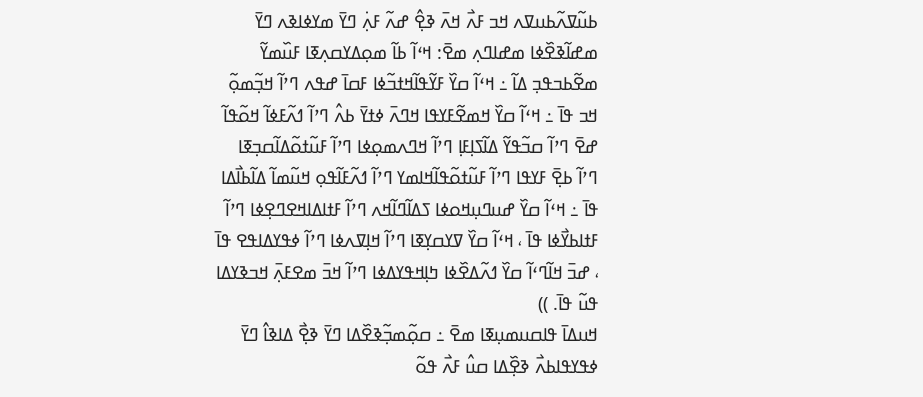ߕߎ߬ߜߍ߬ߕߎߜߍ ߞߏ ߓߍ߯ ߞߍ߫ ߢߐ߲߮ ߝߍ߬ ߓߍ߲߭ ߣߌ߫ ߘߌߦߊߢߍ ߣߌ߫ ߘߝߊ߬ߢߐ߰ߦߊ ߘߝߊߣߍ߲ ߘߐ߫: ߞߵߊ߬ ߕߊ߬ ߘߋ߲ߡߌߛߍ߲ߧߊ ߓߎ߰ߘߌ߬ ߘߐ߬ߕߏߟߏ߲ ߡߊ߬ ߸ ߞߵߊ߬ ߛߌ߰ ߓߌ߬ߟߊ߬ߞߙߏ߬ߦߊ ߓߛߊ߫ ߝߟߍ ߣߴߊ߬ ߞߏ߲߬ߘߋ߲߬ ߞߏ ߟߊ߫ ߸ ߞߵߊ߬ ߛߌ߰ ߞߘߐ߬ߓߌߟߊ ߞߣߍ߫ ߦߙߌ߫ ߕߍ߮ ߣߴߊ߬ ߗߍ߬ߓߦߊ߬ ߞߋ߬ߟߊ߬ ߝߐ߫ ߣߴߊ߬ ߛߏ߬ߟߌ߬ ߡߊ߬ߖߊ߲ߓߊ߲ ߣߴߊ߬ ߞߣߍߘߋ߲ߦߊ ߣߴߊ߬ ߓߎ߬ߙߋ߬ߡߊ߬ߛߏ߲ߧߊ ߣߴߊ߬ ߕߐ߲߫ ߓߌߟߊ ߣߴߊ߬ ߓߎ߬ߙߋ߬ߟߊ߬ߞߊߘߌ ߣߴߊ߬ ߗߍ߬ߓߊ߬ߟߋ߲ ߞߎ߬ߘߊ߬ ߡߊ߬ߕߊ߯ߡߊ ߟߊ߫ ߸ ߞߵߊ߬ ߛߌ߰ ߝߎߣߎ߲ߞߋߦߊ ߖߡߊ߬ߣߊ߬ߞߍ ߣߴߊ߬ ߓߙߊߡߊߞߐߣߐ߲ߦߊ ߣߴߊ߬ ߓߙߊߕߌ߯ߦߊ ߟߊ߫ ، ߞߵߊ߬ ߛߌ߰ ߜߌߛߌ߲ߧߊ ߣߴߊ߬ ߞߊ߲ߜߍߦߊ ߣߴߊ߬ ߦߟߌߡߊߟߐ ߟߊ߫ ، ߝߏ߫ ߞߊ߬ߣߵߊ߬ ߛߌ߰ ߗߍ߬ߡߐ߰ߦߊ ߤߊ߲ߞߟߌߡߦߊ ߣߴߊ߬ ߞߏ߫ ߘߐߓߍ߲߫ ߞߏߢߌߡߊ ߟߎ߬ ߟߊ߫. ))
ߞߎߡߊ߫ ߟߊߛߎߘߎ߲ߧߊ ߘߐ߫ ߸ ߛߋ߲߬ߘߏ߲߬ߢߐ߰ߡߊ ߣߌ߫ ߢߐ߲߯ ߡߊߢߊ߮ ߣߌ߫ ߦߟߌߟߊߕߍ߯ ߢߐ߲߰ߡߊ ߛߎ߮ ߓߍ߯ ߟߋ߬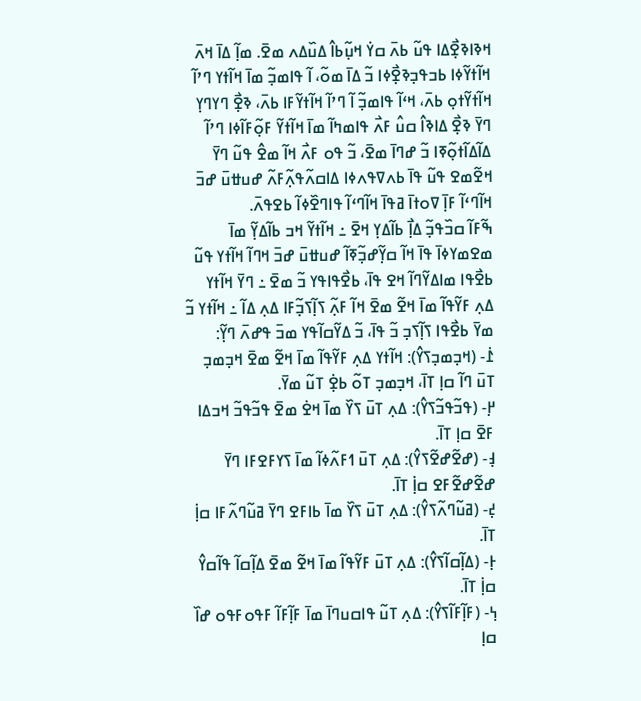ߞߢߊߢߐ߲߯ߡߊ ߟߎ߬ ߕߍ߫ ߛߌ߭ ߞߎ߲߬ߕߊ߮ ߡߎ߰ߡߍ ߘߐ߫. ߘߊ߲߬ ߡߊ߫ ߞߍ߫ ߞߊ߬ߙߌ߬ߦߊ ߕߏߟߏ߲ߢߐ߲߯ߦߊ ߏ߬ ߡߊ߫ ߘߋ߬، ߊ߬ ߟߊߘߏ߲߬ ߘߊ߫ ߞߊ߬ߙߌ ߣߴߊ߬ ߞߊ߬ߙߌ߬ߙߋ߲ ߕߍ߫، ߞߵߊ߬ ߟߊߘߏ߲߬ ߊ߬ ߣߴߊ߬ ߞߊ߬ߙߌ߬ߓߊ ߕߍ߫، ߢߐ߲߯ ߣߌߣߌ߲ ߣߌ߫ ߢߐ߲߯ ߡߊߢߊ߮ ߛߎ߮ ߓߍ߯ ߟߊߘߤߊ߬ ߘߊ߫ ߞߊ߬ߙߌ߬ ߓߋ߲߬ߓߊ߬ߦߊ ߣߴߊ߬ ߡߊ߬ߡߊ߬ߙߋ߲߬ߧߊ ߏ߬ ߝߣߊ߫ ߘߐ߫، ߏ߬ ߟߋ ߓߍ߯ ߞߊ߬ ߘߐ߮ ߟߎ߬ ߣߌ߫ ߞߐ߬ߘߐ ߟߎ߬ ߟߊ߫ ߕߍߜߟߍߦߊ ߡߊߛߍ߬ߟߍ߲߬ߓߍ߬ ߝߎߚߎ߫ ߝߏ߫ ߞߊ߬ߣߵߊ߬ ߓߊ߲߫ ߜߋߙߊ߫ ߥߟߊ߫ ߞߊ߬ߣߵߊ߬ ߟߊߣߐ߰ߦߊ߬ ߕߐߟߍ߫.
ߒ߬ߓߊ߬ ߛߏ߰ߟߏ߲߬ ߡߊ߲߯ ߕߊ߬ߡߌ߲ ߞߐ߫ ߸ ߞߊ߬ߙߌ߬ ߞߏ ߕߊ߬ߡߌ߲߬ ߘߊ߫ ߘߐߘߌߦߊ߫ ߟߊ߫ ߞߊ߬ ߛߌ߲߬ߝߏ߲߬ߧߊ߬ ߝߎߚߎ߫ ߝߏ߫ ߞߣߊ߬ ߞߊ߬ߙߌ ߟߎ߬ ߕߐ߯ߟߊ ߘߊߡߌ߬ߣߊ߬ ߞߐ ߟߊ߫، ߕߐ߯ߟߊߟߌ ߏ߬ ߘߐ߫ ߸ ߣߌ߫ ߞߊ߬ߙߌ ߡߍ߲ ߓߌ߬ߟߊ߬ ߘߊ߫ ߞߐ߬ ߘߐ߫ ߞߊ߬ ߓߍ߲߬ ߖߊ߲߬ߖߏ߲߬ߓߊ ߡߍ߲ ߡߊ߬ ߸ ߞߊ߬ߙߌ ߏ߬ ߘߌ߫ ߕߐ߯ߟߊ ߖߊ߲߬ߖߏ߲ ߏ߬ ߟߊ߫، ߏ߬ ߡߌ߬ߛߊ߬ߟߌ ߘߏ߫ ߟߝߍ߫ ߣߌ߲߬:
߁߭- (ߞߏ߲ߘߏ߲ߖߌ߮): ߞߊ߬ߙߌ ߡߍ߲ ߓߌ߬ߟߊ߬ ߘߊ߫ ߞߐ߬ ߘߐ߫ ߞߏ߲ߘߏ߲ ߠߎ߫ ߣߊ߬ ߛߊ߲ ߠߊ߫، ߞߏ߲ߘߏ߲ ߠߋ߬ ߕߐ߲߭ ߠߎ߬ ߘߌ߫.
߂߲- (ߟߏ߬ߟߏ߬ߖߌ߮): ߡߍ߲ ߠߎ߫ ߖߌ߰ ߘߊ߫ ߞߐ߭ ߘߐ߫ ߟߏ߬ߟߏ߬ ߞߏߡߊ ߓߐ߫ ߛߊ߲ ߠߊ߫.
߃߲- (ߝߐ߬ߝߐ߬ߖߌ߮): ߡߍ߲ ߠߎ߫ ߗߓߍ߬ߦߊ߬ ߘߊ߫ ߖߌߓߐߓߊ ߣߌ߫ ߝߐ߬ߝߐ߬ߓߐ ߛߊ߲߭ ߠߊ߫.
߄߲- (ߥߎ߬ߣߍ߬ߖߌ߮): ߡߍ߲ ߠߎ߫ ߖߌ߰ ߘߊ߫ ߕߊߓߐ ߣߌ߫ ߥߎ߬ߣߍ߬ߓߊ ߛߊ߲߭ ߠߊ߫.
߅߲- (ߡߊ߲߬ߛߊ߬ߖߌ߮): ߡߍ߲ ߠߎ߫ ߓߌ߬ߟߊ߬ ߘߊ߫ ߞߐ߬ ߘߐ߫ ߡߊ߲߬ߛߊ߬ ߟߊ߬ߛߌ߮ ߛߊ߲߭ ߠߊ߫.
߆߲- (ߓߊ߲߬ߓߊ߬ߖߌ߮): ߡߍ߲ ߠߎ߬ ߟߊߛߎߣߊ߫ ߘߊ߫ ߓߊ߲߬ߓߊ߬ ߓߟߋߓߟߋ ߝߊ߰ ߛߊ߲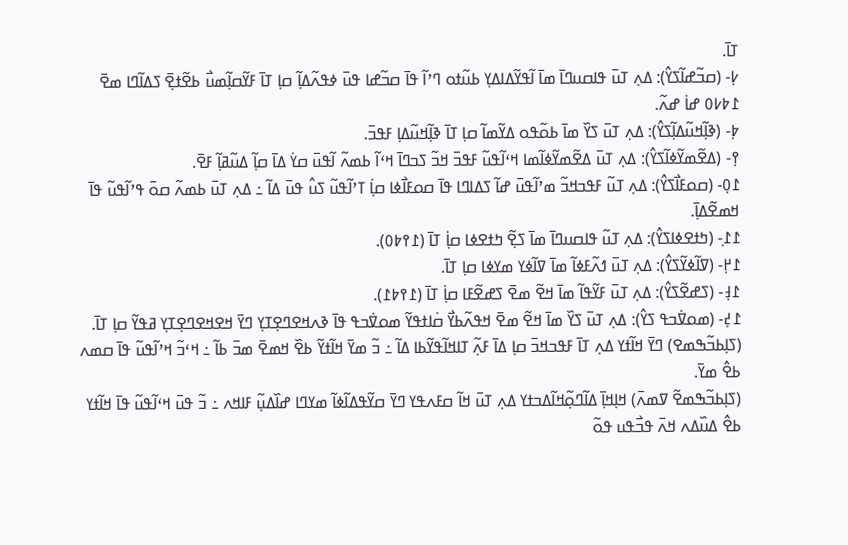ߠߊ߫.
߇߲- (ߛߏ߬ߝߊ߬ߖߌ߮): ߡߍ߲ ߠߎ߫ ߟߊߛߎߣߊ߫ ߘߊ߫ ߊ߬ߟߌ߬ߡߊߡߌ߲ ߕߎ߬ߙߋ ߣߴߊ߬ ߟߊ߫ ߛߏ߬ߝߊ ߟߎ߫ ߦߟߍ߬ߡߊ߲߬ ߛߊ߲ ߠߊ߫ ߓߌ߬ߛߊ߲߬ߘߎ߯ ߕߐ߬ߙߐ߲߫ ߖߡߊ߬ߣߊ ߘߐ߫ ߁߈߇߀ ߝߊ߭ ߝߍ߬.
߈߲- (ߢߊ߲߬ߞߎ߬ߡߊ߲߬ߖߌ߮): ߡߍ߲ ߠߎ߫ ߖߌ߰ ߘߊ߫ ߕߋ߬ߟߋ ߡߌ߬ߘߊ߬ ߛߊ߲ ߠߊ߫ ߢߊ߲߬ߞߎ߬ߡߊ߲ ߓߟߏ߫.
߉߲- (ߡߐ߬ߘߌ߬ߦߊ߬ߖߌ߮): ߡߍ߲ ߠߎ߫ ߡߐ߬ߘߌ߬ߦߊ߬ߘߊ ߞߵߊ߬ߟߎ߬ ߓߟߏ߫ ߞߏ߬ ߖߏߣߊ߫ ߞߵߊ߬ ߕߘߍ߬ ߊ߬ߟߎ߫ ߛߌ߭ ߡߊ߫ ߛߊ߲߬ ߡߎ߬ߥߊ߲߬ ߓߐ߫.
߁߀߲- (ߛߋߓߊ߯ߖߌ߮): ߡߍ߲ ߠߎ߬ ߓߟߏߞߏ߬ ߘߴߊ߬ߟߎ߫ ߝߊ߬ ߖߡߊߣߊ ߟߊ߫ ߛߋߓߊ߯ߦߊ ߛߊ߲߭ ߠߴߊ߬ߟߎ߬ ߖߎ߮ ߟߎ߫ ߡߊ߬ ߸ ߡߍ߲ ߠߎ߫ ߕߘߍ߬ ߛߋ߫ ߟߴߊ߬ߟߎ߬ ߟߊ߫ ߞߘߐ߬ߡߊ߲߫.
߁߁߲- (ߤߙߐߦߊߖߌ߮): ߡߍ߲ ߠߎ߬ ߟߊߛߎߣߊ߫ ߘߊ߫ ߖߐ߲߬ ߤߙߐߦߊ ߛߊ߲߭ ߠߊ߫ (߁߉߈߀).
߁߂߲- (ߜߊ߬ߦߌ߬ߖߌ߮): ߡߍ߲ ߠߎ߫ ߗߍ߬ߓߦߊ߬ ߘߊ߫ ߜߊ߬ߦߌ ߘߌߦߊ ߛߊ߲ ߠߊ߫.
߁߃߲- (ߖߝߐ߬ߖߌ߮): ߡߍ߲ ߠߎ߫ ߓߌ߬ߟߊ߬ ߘߊ߫ ߞߐ߬ ߘߐ߫ ߖߝߐ߬ߓߊ ߛߊ߲߭ ߠߊ߫ (߁߉߈߁).
߁߄߲- (ߘߋߜ߭ߏߟ ߖߌ߮): ߡߍ߲ ߠߎ߫ ߖߌ߰ ߘߊ߫ ߞߐ߬ ߘߐ߫ ߞߟߍ߬ߕߌ߯ ߛ߭ߊߙߟߌ߬ ߘߋߜ߭ߏߟ ߟߊ߫ ߢߍߞߐߣߐ߲ߠߌ߲ ߣߌ߫ ߞߐߞߐߣߐ߲ߠߌ߲ ߥߟߌ߬ ߛߊ߲ ߠߊ߫.
(ߖߊ߲ߕߏ߬ߒߘߐ) ߣߌ߫ ߞߊ߬ߙߌ ߡߍ߲ ߠߊ߫ ߓߟߏߞߏ߫ ߛߊ߲ ߡߊ߫ ߓߍ߲߬ ߠߊߞߊ߬ߟߌ߬ߕߊ ߡߊ߬ ߸ ߏ߬ ߘߌ߫ ߞߊ߬ߙߌ߬ ߕߐ߰ ߞߘߐ߫ ߘߏ߫ ߕߊ߬ ߸ ߞߵߏ߬ ߞߴߊ߬ߟߎ߬ ߟߊ߫ ߛߘߍ ߕߐ߮ ߘߌ߫.
(ߖߊ߲ߕߏ߬ߒߘߐ߬ ߜߘߍ߫) ߞߊ߲ߞߊ߲߫ ߡߊ߬ߣߋ߲߬ߞߊ߬ߡߏߙߌ ߡߍ߲ ߠߎ߫ ߞߊ߬ ߛߓߍߟߌ ߣߌ߫ ߛߌ߬ߟߡߊ߬ߦߊ߬ ߘߌߣߊ ߝߊ߰ߡߎ߲߬ ߓߊߞߍ ߸ ߏ߬ ߟߎ߫ ߞߵߊ߬ߟߎ߬ ߟߊ߫ ߞߊ߬ߙߌ ߕߐ߮ ߡߎ߰ߡߍ ߞߍ߫ ߟߏ߯ߟߎ ߟߋ߬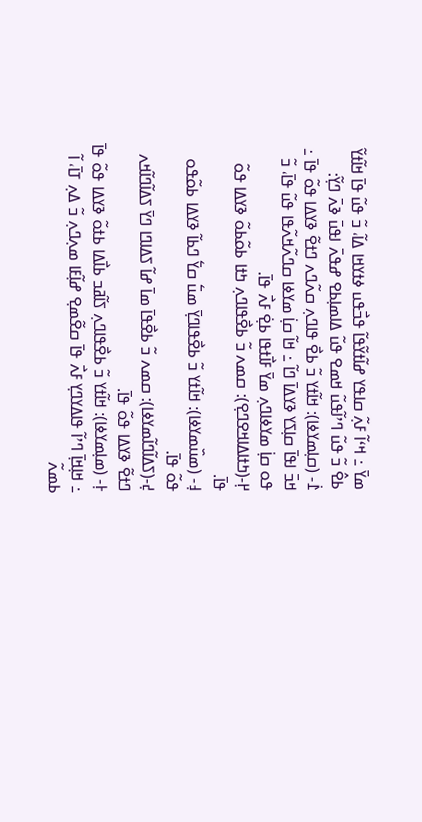ߘߌ߫ ߸ ߞߵߊ߬ ߓߍ߲߬ ߛߊߟߌ ߝߊ߬ߙߌ߬ߟߊ߬ ߟߏ߯ߟߎ ߦߙߌߞߊ ߡߊ߬، ߏ߬ ߟߎ߬ ߟߊ߫ ߞߊ߬ߙߌ߬ ߕߐ߮ ߏ߬ ߟߎ߬ ߣߴߊ߬ߟߎ߬ ߞߘߐ ߟߎ߬ ߡߊߘߊ߲ߕߐ ߝߟߍ߫ ߊߟߎ߫ ߢߍ߫ ߣߌ߲߬:
߁߭- (ߛߊ߲ߘߌߦߊ): ߞߊ߬ߙߌ ߏ߬ ߕߐ߯ ߟߊߣߍ߲ ߛߍ߬ߣߍ ߣߙߐ߬ ߢߌߡߊ ߟߋ߬ ߟߊ߫ ߸ ߞߏ߫ ߊߟߊ߫ ߛߊ߲ߖߌ ߢߌߡߊ߫ ߣߊ߬ ߸ ߞߊ߬ ߛߊ߲߭ ߘߌߦߊ ߛߣߍ߬ߞߍ߬ߟߊ ߟߎ߬ ߟߊ߫، ߏ߬ ߟߋ ߛߊ߲߭ ߘߌߦߊߣߍ߲ ߘߌ߫ ߓߊ߯ߙߟߊ ߕߐ߲߭ ߓߍ߯ ߟߊ߫.
߂߲-(ߤߙߊߡߊߞߐߣߐ߲): ߛߘߍ ߏ߬ ߕߐ߯ߟߊߣߍ߲ ߤߙߊ ߕߋ߬ߕߋ߬ ߢߌߡߊ ߟߋ߬ ߟߊ߫.
߃߲- (ߘߎ߰ߘߌߦߊ): ߞߊ߬ߙߌ ߏ߬ ߕߐ߯ߟߊߣߌ߲߫ ߘߎ߱ ߛߌ߱ ߣߕߊ߬ ߢߌߡߊ ߕߋ߬ߟߋ ߟߋ߬ ߟߊ߫.
߄߲-(ߖߡߊ߬ߣߊ߬ߘߌߦߊ): ߛߘߍ ߏ߬ ߕߐ߯ߟߊ߫ ߘߊ߫ ߝߊ߬ ߖߡߊߣߊ ߣߌ߫ ߖߡߊ߬ߣߊ߬ߞߍ ߣߙߐ߬ ߢߌߡߊ ߟߋ߬ ߟߊ߫.
߅߲- (ߘߊ߲ߘߌߦߊ): ߞߊ߬ߙߌ ߏ߬ ߕߐ߯ߟߊߣߍ߲ ߖߊ߬ߥߏ ߕߊ߯ߡߊ ߕߙߋ߬ ߢߌߡߊ ߟߋ߬ ߟߊ߫ ߸ ߞߊ߲ߞߊ߲߫ ߣߴߊ߬ ߟߊߡߌߣߌ߲ ߓߍ߯ ߟߊ߫ ߛߐ߬ߘߐ߲ ߝߊ߲߬ߓߊ ߘߍ߲ߣߍ߲ ߏ߬ ߡߍ߲ ߠߊ߫، ߊ߬ ߕߘߍ߬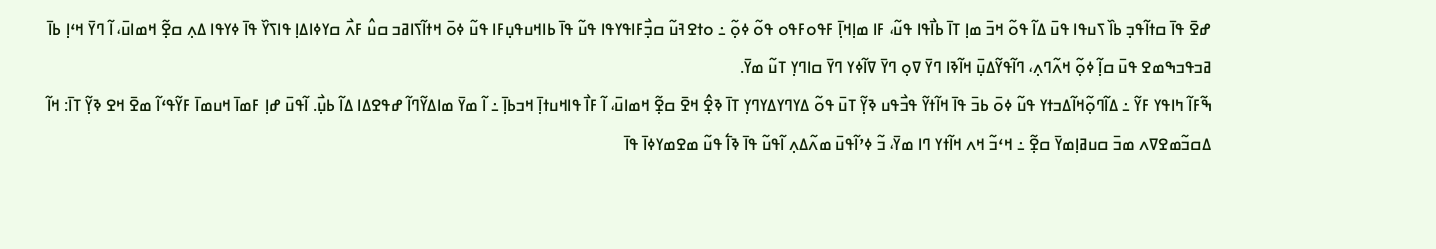ߝߐ߫ ߟߊ߫ ߛߙߊ߬ߟߏ߲ ߕߊ߰ ߖߎߟߊ ߟߎ߫ ߡߊ߬ ߟߋ߬ ߞߏ߫ ߘߊ߲ ߠߊ߫ ߕߊ߯ߟߊ ߟߎ߬، ߓߊ ߘߊ߲ߞߊ߲߫ ߓߟߋߓߟߋ ߟߋ߬ ߦߋ߲߬ ߸ ߋߙߐߔߎ߬ ߛߏ߲߯ߓߊߟߌߟߊ ߟߎ߬ ߟߊ߫ ߕߊߞߎߟߎ߲ߓߊ ߟߎ߬ ߦߋ߫ ߞߙߊ߬ߖߊߥߏ ߛߎ߮ ߓߍ߯ ߛߌߦߊߡߊ߲ ߟߊߖߌ߰ ߟߊ߫ ߦߌߟߊ ߡߍ߲ ߛߐ߲߬ ߞߘߊߎ߫، ߊ߬ ߣߌ߫ ߞߵߊ߲ ߕߊ߫ ߥߏߟߏߒߘߐ ߟߎ߫ ߛߊ߲߬ ߦߋ߲߬ ߞߍ߬ߣߍ߲، ߣߊ߬ߟߌ߬ߡߎ߲߫ ߞߊ߬ߢߊ ߣߌ߫ ߜߋ߲ ߣߌ߫ ߜߊ߬ߦߌ ߣߌ߫ ߛߊߣߌ߲ ߠߎ߬ ߘߌ߫.
ߒ߬ߓߊ߬ ߤߊߟߌ ߓߌ߬ ߸ ߡߊ߬ߣߋ߲߬ߞߊ߬ߡߏߙߌ ߟߎ߬ ߦߋ߫ ߕߏ߫ ߟߊ߫ ߞߊ߬ߙߌ߬ ߟߏ߯ߟߎ ߢߌ߲߬ ߠߎ߫ ߟߋ߬ ߡߌߣߌߡߌߣߌ߲ ߠߊ߫ ߢߐ߲߮ ߞߐ߫ ߛߐ߲߬ ߞߘߊߎ߫، ߊ߬ ߓߊ߯ ߟߊߞߎߙߊ߲߫ ߞߏߕߊ߲߫ ߸ ߊ߬ ߘߌ߫ ߘߊߡߌ߬ߣߊ߬ ߝߟߐߡߊ ߡߊ߬ ߕߎ߲߯. ߊ߬ߟߎ߫ ߝߊ߲ ߓߘߊ߫ ߞߎߘߊ߫ ߓߌ߬ߟߵߊ߬ ߘߐ߫ ߞߐ ߢߌ߲߬ ߠߊ߫: ߞߊ߬ ߡߛߏ߬ߘߐߜߍ ߘߏ߫ ߛߎߥߊ߲ߘߌ߫ ߛߐ߲߬ ߸ ߞߵߏ߬ ߞߍ ߞߊ߬ߙߌ ߣߊ ߘߌ߫، ߏ߬ ߦߴߊ߬ߟߎ߫ ߘߍ߬ߡߍ߲ ߊ߬ߟߎ߬ ߟߊ߫ ߢߊ߱ ߟߎ߬ ߘߐߘߌߦߊ߫ ߟߊ߫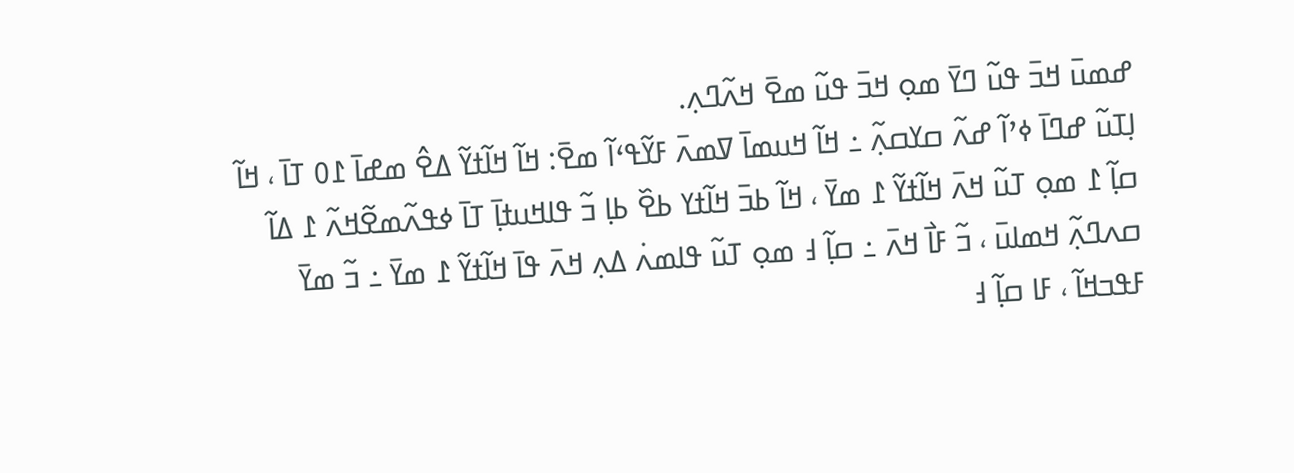ߝߘߎ߫ ߞߏ߫ ߟߎ߬ ߣߌ߫ ߘߋ߲ ߞߏ߫ ߟߎ߬ ߘߐ߫ ߞߍ߬ߣߍ߲.
ߊ߲ߠߎ߬ ߝߣߊ߫ ߦߴߊ߬ ߝߍ߬ ߛߌߛߍ߲߬ ߸ ߞߊ߬ ߞߎߘߊ߫ ߜߘߍ߫ ߓߌ߬ߟߵߊ߬ ߘߐ߫: ߞߊ߬ ߞߊ߬ߙߌ߬ ߡߐ߮ ߘߝߊ߫ ߁߀ ߠߊ߫ ، ߞߊ߬ ߛߊ߲߬ ߁ ߘߋ߲ ߠߎ߬ ߞߍ߫ ߞߊ߬ߙߌ߬ ߁ ߘߌ߫ ، ߞߊ߬ ߕߏ߫ ߞߊ߬ߙߌ ߕߐ߰ ߕߊ߲ ߏ߬ ߟߊߞߎߙߊ߲߫ ߠߊ߫ ߦߟߍ߬ߘߐ߬ߞߍ߬ ߁ ߡߊ߬ ߛߍߣߍ߲߬ ߞߘߊߎ߫ ، ߏ߬ ߓߊ߯ ߞߍ߫ ߸ ߛߊ߲߬ ߃ ߘߋ߲ ߠߎ߬ ߟߊߘߍ߭ ߡߍ߲ ߞߍ߫ ߟߊ߫ ߞߊ߬ߙߌ߬ ߁ ߘߌ߫ ߸ ߏ߬ ߘߌ߫ ߓߟߏߞߊ߬ ، ߓߊ ߛߊ߲߬ ߃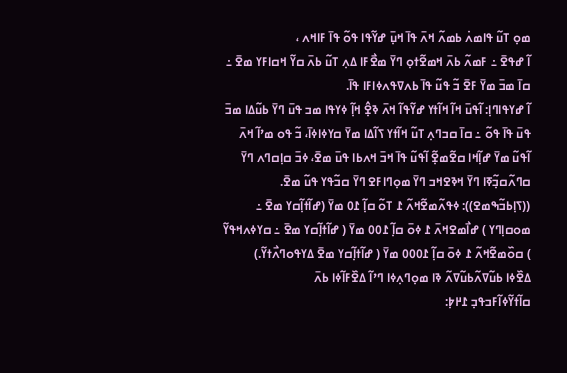ߘߋ߲ ߠߎ߬ ߟߊߘߍ߭ ߕߘߍ߬ ߞߍ߫ ߟߊ߫ ߞߎ߲߫ ߝߌ߬ߟߊ ߟߋ߬ ߟߊ߫ ߓߊߞߍ ،
ߊ߬ ߝߟߐ߫ ߸ ߓߘߍ߬ ߕߍ߫ ߞߘߐ߬ߙߋ߲ ߣߌ߫ ߘߐ߯ߓߊ ߡߍ߲ ߠߎ߬ ߕߍ߫ ߛߌ߬ ߞߛߊߓߌ ߘߐ߫ ߸ ߛߊ߫ ߘߏ߫ ߘߌ߫ ߓߐ߫ ߏ߬ ߟߎ߬ ߟߊ߫ ߕߍߜߟߍߦߊߓߊ ߟߊ߫.
ߊ߬ ߝߌߟߊߣߊ߲: ߊ߬ߟߎ߫ ߞߊ߬ ߞߊ߬ߙߌ ߝߌ߬ߟߊ߬ ߞߍ߫ ߢߐ߲߮ ߞߊ߲߬ ߦߌߟߊ ߘߏ ߟߎ߫ ߣߌ߫ ߕߎ߬ߡߊ ߘߏ߫ ߟߎ߫ ߟߊ߫ ߟߋ߬ ߸ ߛߊ߫ ߛߏߣߍ߲ ߠߎ߬ ߞߊ߬ߙߌ ߖߊ߬ߡߊ ߘߌ߫ ߛߌߦߊߦߊ߫، ߏ߬ ߟߋ ߘߴߊ߬ ߞߍ߫ ߊ߬ߟߎ߬ ߘߌ߫ ߝߊ߲߬ߞߊ ߛߐ߬ߘߐ߲߬ ߊ߬ߟߎ߬ ߟߊ߫ ߞߏ߫ ߞߍߕߊ ߟߎ߫ ߘߐ߫، ߦߏ߫ ߛߊ߲ߛߣߍ ߣߌ߫ ߛߣߍ߬ߛߏ߲߬ߧߊ ߣߌ߫ ߞߢߐߞߏ ߣߌ߫ ߘߋ߲ߣߊߓߐ ߣߌ߫ ߛߏ߬ߟߌ ߟߎ߬ ߘߐ߫.
((ߖߊ߲ߕߏ߬ߒߘߐ)): ߦߟߍ߬ߘߐ߬ߞߍ߬ ߁ ߠߋ߬ ߛߊ߲߬ ߁߀ ߘߌ߫ (ߝߊ߬ߙߊ߲߬ߛߌ ߘߐ߫ ߸ ߘߋߛߊ߲ߣߌ ) ߝߊ߯ߘߐߞߍ߫ ߁ ߦߋ߫ ߛߊ߲߬ ߁߀߀ ߘߌ߫ ( ߝߊ߬ߙߊ߲߬ߛߌ ߘߐ߫ ߸ ߛߌߦߍߞߟߌ߬ ) ߛߋ߰ߘߐ߬ߞߍ߬ ߁ ߦߋ߫ ߛߊ߲߬ ߁߀߀߀ ߘߌ߫ ( ߝߊ߬ߙߊ߲߬ߛߌ ߘߐ߫ ߡߌߟߋߣߍ߯ߙߌ߬.)
ߡߐ߰ߦߊ ߕߎ߬ߜߍ߬ߕߎ߬ߜߍ߬ ߢߊ ߘߋ߲ߣߍ߲ߦߊ ߣߴߊ߬ ߡߐ߰ߓߊ߬ߦߊ ߕߍ߫
ߛߊ߬ߙߌ߬ߦߊ߬ߓߏߟߏ߲ ߁߂߈߲: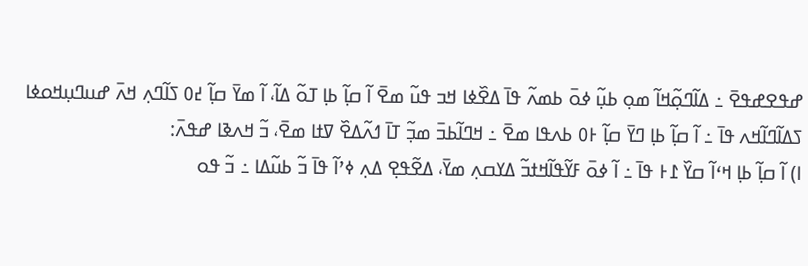ߝߟߐߝߟߐ߫ ߸ ߡߊ߬ߣߋ߲߬ߞߊ߬ ߘߋ߲ ߕߎ߲߬ ߦߋ߫ ߕߘߍ߬ ߟߊ߫ ߡߐ߰ߦߊ ߞߏ ߟߎ߬ ߘߐ߫ ߊ߬ ߛߊ߲߬ ߕߊ߲ ߠߋ߬ ߡߊ߬، ߊ߬ ߘߌ߫ ߛߊ߲߬ ߄߀ ߖߊ߬ߣߍ߲ ߞߍ߫ ߝߎߣߎ߲ߞߋߦߊ ߖߡߊ߬ߣߊ߬ߞߍ ߟߊ߫ ߸ ߊ߬ ߛߊ߲߬ ߕߊ߲ ߣߌ߫ ߛߊ߲߬ ߅߀ ߕߍߟߊ ߘߐ߫ ߸ ߞߣߊ߬ߕߏ߫ ߘߏ߲߬ ߠߊ߫ ߗߍ߬ߡߐ߰ ߜߙߊ ߘߐ߫، ߏ߬ ߞߍߢߊ ߝߟߍ߫:
ߊ) ߊ߬ ߛߊ߲߬ ߕߊ߲ ߞߵߊ߬ ߛߌ߰ ߁߅ ߟߊ߫ ߸ ߊ߬ ߦߋ߫ ߓߌ߬ߟߊ߬ߞߙߏ߬ ߡߌߛߍ߲ ߘߌ߫، ߡߐ߬ߟߐ߲ ߡߍ߲ ߦߴߊ߬ ߟߊ߫ ߏ߬ ߕߎ߬ߡߊ ߸ ߏ߬ ߟߋ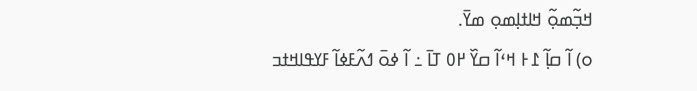ߞߏ߲߬ߘߋ߲߬ ߞߊߙߊ߲ߘߋ߲ ߘߌ߫.
ߋ) ߊ߬ ߛߊ߲߬ ߁߅ ߞߵߊ߬ ߛߌ߰ ߂߀ ߠߊ߫ ߸ ߊ߬ ߦߋ߫ ߗߍ߬ߓߦߊ߬ ߓߌߟߊߞߙߏ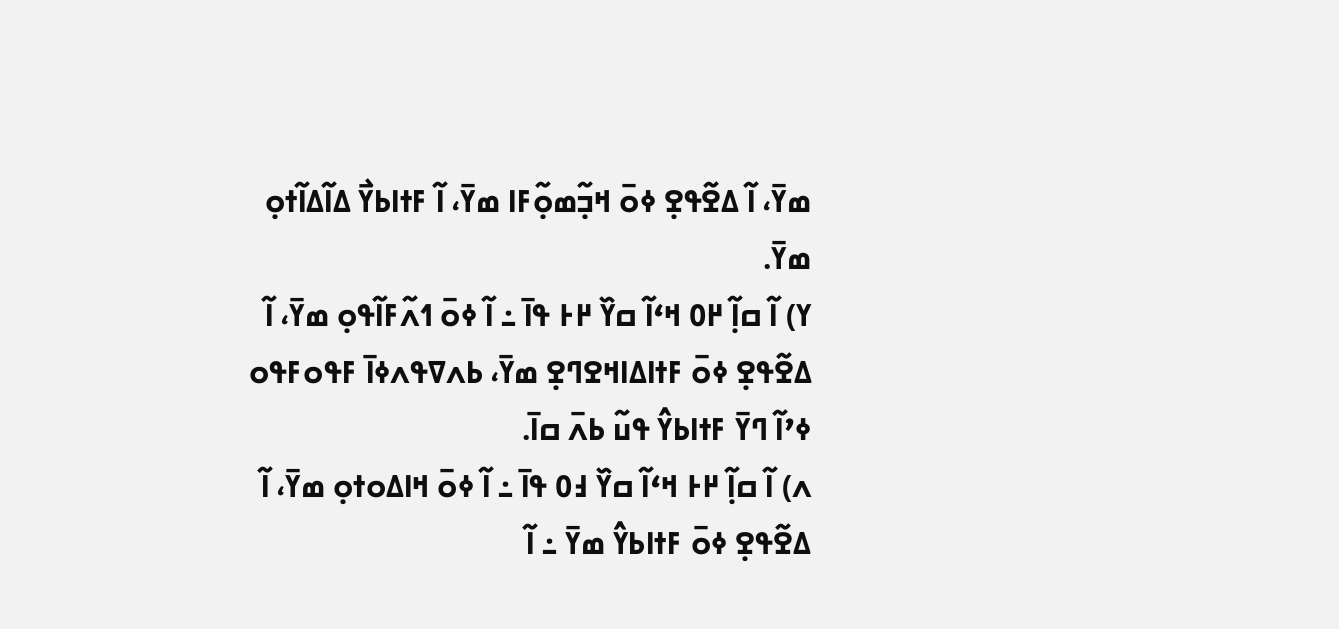ߘߌ߫، ߊ߬ ߡߐ߬ߟߐ߲ ߦߋ߫ ߞߏ߲߬ߘߋ߲߬ߓߊ ߘߌ߫، ߊ߬ ߓߙߊߕߌ߯ ߡߊ߬ߡߊ߬ߙߋ߲ ߘߌ߫.
ߌ) ߊ߬ ߛߊ߲߬ ߂߀ ߞߵߊ߬ ߛߌ߰ ߂߅ ߟߊ߫ ߸ ߊ߬ ߦߋ߫ ߗߍ߬ߓߊ߬ߟߋ߲ ߘߌ߫، ߊ߬ ߡߐ߬ߟߐ߲ ߦߋ߫ ߓߙߊߡߊߞߐߣߐ߲ ߘߌ߫، ߕߍߜߟߍߦߊ߫ ߓߟߋߓߟߋ ߦߴߊ߬ ߣߌ߫ ߓߙߊߕߌ߮ ߟߎ߬ ߕߍ߫ ߛߊ߫.
ߍ) ߊ߬ ߛߊ߲߬ ߂߅ ߞߵߊ߬ ߛߌ߰ ߃߀ ߟߊ߫ ߸ ߊ߬ ߦߋ߫ ߞߊߡߋߙߋ߲ ߘߌ߫، ߊ߬ ߡߐ߬ߟߐ߲ ߦߋ߫ ߓߙߊߕߌ߮ ߘߌ߫ ߸ ߊ߬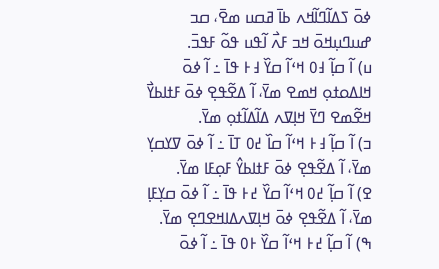ߦߋ߫ ߖߡߊ߬ߣߊ߬ߞߍ ߕߊ߫ ߥߛߎ ߘߐ߫، ߛߏ ߝߎߣߎ߲ߞߋ߫ ߞߏ ߓߍ߯ ߊ߬ߟߎ ߟߋ߬ ߓߟߏ߫.
ߎ) ߊ߬ ߛߊ߲߬ ߃߀ ߞߵߊ߬ ߛߌ߰ ߃߅ ߟߊ߫ ߸ ߊ߬ ߦߋ߫ ߞߊߡߋߙߋ߲ ߞߘߐ ߘߌ߫، ߊ߬ ߡߐ߬ߟߐ߲ ߦߋ߫ ߓߙߊߕߌ߯ ߞߐ߬ߘߐ ߣߌ߫ ߞߊ߲ߜߍ ߡߊ߬ߡߊ߬ߙߋ߲ ߘߌ߫.
ߏ) ߊ߬ ߛߊ߲߬ ߃߅ ߞߵߊ߬ ߛߊ߰ ߄߀ ߠߊ߫ ߸ ߊ߬ ߦߋ߫ ߜߌߛߌ߲ ߘߌ߫، ߊ߬ ߡߐ߬ߟߐ߲ ߦߋ߫ ߓߙߊߕߌ߮ ߓߋ߲ߓߊ ߘߌ߫.
ߐ) ߊ߬ ߛߊ߲߬ ߄߀ ߞߵߊ߬ ߛߌ߰ ߄߅ ߟߊ߫ ߸ ߊ߬ ߦߋ߫ ߛߌ߲ߓߊ߲ ߘߌ߫، ߊ߬ ߡߐ߬ߟߐ߲ ߦߋ߫ ߞߊ߲ߜߍߡߊߞߐߣߐ߲ ߘߌ߫.
ߒ) ߊ߬ ߛߊ߲߬ ߄߅ ߞߵߊ߬ ߛߌ߰ ߅߀ ߟߊ߫ ߸ ߊ߬ ߦߋ߫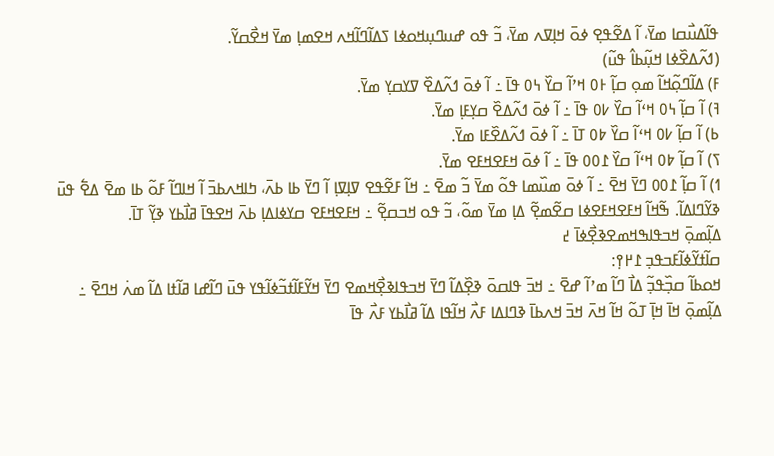ߟߊ߬ߡߎ߯ߛߊ ߘߌ߫، ߊ߬ ߡߐ߬ߟߐ߲ ߦߋ߫ ߞߊ߲ߜߍ ߘߌ߫، ߏ߬ ߟߋ ߝߎߣߎ߲ߞߋߦߊ ߖߡߊ߬ߣߊ߬ߞߍ ߞߐߘߊ߲ ߘߌ߫ ߞߐ߯ߛߌ߬.
(ߗߍ߬ߡߐ߰ߦߊ ߞߎ߲߬ߕߊ߮ ߟߎ߬)
ߓ) ߡߊ߬ߣߋ߲߬ߞߊ߬ ߘߋ߲ ߛߊ߲߬ ߅߀ ߞߴߊ߬ ߛߌ߰ ߆߀ ߟߊ߫ ߸ ߊ߬ ߦߋ߫ ߗߍ߬ߡߐ߰ ߜߌߛߌ߲ ߘߌ߫.
ߔ) ߊ߬ ߛߊ߲߬ ߆߀ ߞߵߊ߬ ߛߌ߰ ߇߀ ߟߊ߫ ߸ ߊ߬ ߦߋ߫ ߗߍ߬ߡߐ߰ ߛߌ߲ߓߊ߲ ߘߌ߫.
ߕ) ߊ߬ ߛߊ߲߬ ߇߀ ߞߵߊ߬ ߛߌ߰ ߈߀ ߠߊ߫ ߸ ߊ߬ ߦߋ߫ ߗߍ߬ߡߐ߰ߓߊ ߘߌ߫.
ߖ) ߊ߬ ߛߊ߲߬ ߈߀ ߞߵߊ߬ ߛߌ߰ ߁߀߀ ߟߊ߫ ߸ ߊ߬ ߦߋ߫ ߞߓߐߞߓߐ ߘߌ߫.
ߗ) ߊ߬ ߛߊ߲߬ ߁߀߀ ߣߌ߫ ߞߐ߫ ߸ ߊ߬ ߦߋ߫ ߘߎ߰ߘߊ ߟߋ߬ ߘߌ߫ ߏ߬ ߘߐ߫ ߸ ߞߊ߬ ߓߐ߬ߟߐ ߜߊ߲ߜߊ߲ ߊ߬ ߣߌ߫ ߕߊ ߕߍ߫، ߤߊߞߍߕߏ߫ ߊ߬ ߞߊߣߊ߬ ߓߋ߬ ߕߊ ߘߐ߫ ߡߐ߱ ߟߎ߫ ߢߌ߬ߣߊߡߊ߬. ߒ߬ߞߊ߬ ߞߓߐߞߓߐߦߊ ߛߐ߬ߘߐ߲߬ ߡߊ߲ ߘߌ߫ ߘߋ߬، ߏ߬ ߟߋ ߞߏߛߐ߲߬ ߸ ߞߓߐߞߓߐ ߛߌߦߊߡߊ߲ ߕߍ߫ ߞߐߟߊ߫ ߥߊ߯ߕߌ ߢߌ߲߬ ߠߊ߫.
ߡߊ߲߬ߘߋ߲߫ ߞߏߟߊߒߞߘߐߢߐ߲߯ߦߊ߫ ߄
ߛߊ߬ߙߌ߬ߦߊ߬ߓߏߟߏ߲ ߁߂߉߲:
ߞߋߕߊ߬ ߛߏ߲߰ߟߏ߲߬ ߡߊ߯ ߣߊ߬ ߘߴߊ߬ ߝߐ߫ ߸ ߞߏ߫ ߟߊߛߋ߫ ߢߐ߲߰ߡߊ߬ ߣߌ߫ ߞߏߟߊߢߐ߲߯ߞߘߐ ߣߌ߫ ߞߌ߬ߓߊ߬ߙߏ߬ߦߊ߬ߟߌ ߟߎ߫ ߣߊ߬ߝߊ ߥߊ߬ߙߊ ߡߊ߬ ߘߍ߭ ߞߣߐ߫ ߸ ߡߊ߲߬ߘߋ߲߫ ߞߊ߫ ߞߊ߲߫ ߠߋ߬ ߞߊ߬ ߞߍ߫ ߞߏ߫ ߞߍߕߊ߫ ߢߣߊߡߊ ߓߍ߯ ߞߊ߬ߟߊ ߡߊ߬ ߥߊ߯ߕߌ ߓߍ߯ ߟߊ߫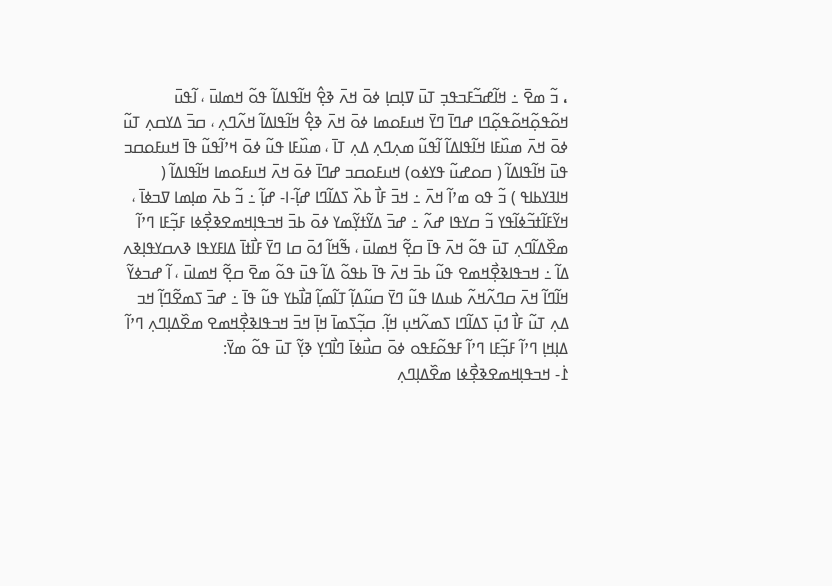، ߏ߬ ߘߐ߫ ߸ ߞߊ߬ߝߏ߬ߓߏߟߏ߲ ߠߎ߫ ߜߊ߲ߛߊ߲ ߦߋ߫ ߞߍ߫ ߢߐ߲߮ ߞߊ߬ߟߊߡߊ߬ ߟߋ߬ ߞߘߊߎ߫ ، ߊ߬ߟߎ߫ ߞߋ߬ߟߋ߲߬ߞߋ߬ߟߋ߲߬ߣߊ ߝߣߊ߫ ߣߌ߫ ߞߎߓߋߘߊ ߦߋ߫ ߞߍ߫ ߢߐ߲߮ ߞߊ߬ߟߊߡߊ߬ ߞߍ߬ߣߍ߲ ، ߛߏ߫ ߡߌߛߍ߲ ߠߎ߬ ߦߋ߫ ߞߍ߫ ߘߎ߰ߓߊ ߞߊ߬ߟߊߡߊ߬ ߊ߬ߟߎ߬ ߘߍ߲ߣߍ߲ ߡߍ߲ ߠߊ߫ ، ߘߎ߰ߓߊ ߟߎ߬ ߦߋ߫ ߞߴߊ߬ߟߎ߬ ߟߊ߫ ߞߎߓߋߛߏ ߟߎ߫ ߞߊ߬ߟߊߡߊ߬ ( ߛߋߝߎ߬ ߟߌߦߋ) ߞߎߓߋߛߏ ߝߣߊ߫ ߦߋ߫ ߞߍ߫ ߞߎߓߋߘߊ ߞߊ߬ߟߊߡߊ߬ ( ߞߊߔߌߕߊߟ ) ߏ߬ ߟߋ ߘߴߊ߬ ߞߍ߫ ߸ ߞߏ߫ ߓߊ߯ ߕߍ߰ ߖߡߊ߬ߣߊ ߝߊ߲߬-ߊ- ߝߊ߲߬ ߸ ߏ߬ ߕߍ߫ ߘߊ߲ߘߊ ߜߏߦߊ߫ ، ߞߌ߬ߓߊ߬ߙߏ߬ߦߊ߬ߟߌ ߏ߬ ߛߌߟߊ ߝߍ߬ ߸ ߝߏ߫ ߡߌ߬ߙߌ߲߬ߘߌ ߦߋ߫ ߕߏ߫ ߞߏߟߊ߲ߞߘߐߢߐ߲߯ߦߊ ߓߏ߲߬ߓߊ ߣߴߊ߬ ߘߐ߰ߡߊ߬ߣߍ߲ ߠߎ߫ ߟߋ߬ ߞߍ߫ ߟߊ߫ ߛߐ߲߬ ߞߘߊߎ߫ ، ߒ߬ߞߊ߬ ߗߋ߫ ߛߊ ߣߌ߫ ߓߊ߯ߙߊ߫ ߡߊߓߌߟߊ ߢߍߛߌߟߊ߲ߢߍ ߡߊ߬ ߸ ߞߏߟߊߢߐ߲߯ߞߘߐ ߟߎ߬ ߕߏ߫ ߞߍ߫ ߟߊ߫ ߕߟߋ߬ ߡߊ߬ ߟߎ߫ ߟߋ߬ ߘߐ߫ ߛߐ߲߬ ߞߘߊߎ߫ ، ߊ߬ ߝߏߦߌ߬ ߞߊ߬ߣߊ߬ ߞߍ߫ ߛߣߍ߬ߞߍ߬ ߕߎߡߊ ߟߎ߬ ߣߌ߫ ߛߎ߬ߡߊ߲߬ ߠߊ߬ߘߊ߲߬ ߥߊ߯ߕߌ ߟߎ߬ ߟߊ߫ ߸ ߝߏ߫ ߖߘߐ߬ߣߊ߲߬ ߞߏ ߡߍ߲ ߠߎ߬ ߓߊ߯ ߗߎ߲߫ ߖߡߊ߬ߣߊ ߖߘߍ߬ߞߎ߲ ߞߊ߲߬. ߛߏ߲߬ߖߘߊ߫ ߞߊ߲߫ ߞߏ߫ ߞߏߟߊߢߐ߲߯ߞߘߐ ߘߐ߰ߡߊ߲ߣߍ߲ ߣߴߊ߬ ߡߊ߲ߞߊ߲ ߣߴߊ߬ ߓߏ߲߬ߓߊ ߣߴߊ߬ ߓߟߋ߬ߓߟߋ ߦߋ߫ ߛߎ߯ߦߊ߫ ߣߊ߯ߣߌ߲ ߢߌ߲߬ ߠߎ߫ ߟߋ߬ ߘߌ߫:
߁߭- ߞߏߟߊ߲ߞߘߐߢߐ߲߯ߦߊ ߘߐ߰ߡߊ߲ߣߍ߲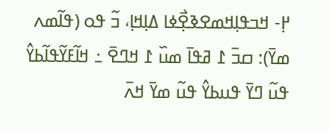߂߲- ߞߏߟߊ߲ߞߘߐߢߐ߲߯ߦߊ ߡߊ߲ߞߊ߲، ߏ߬ ߟߋ (ߟߊ߬ߘߍ ߘߌ߫): ߛߏ߫ ߁ ߥߟߊ߫ ߘߎ߰ ߁ ߞߣߐ߫ ߸ ߞߊ߬ߓߌ߬ߟߊ߬ߕߌ߮ ߟߎ߬ ߣߌ߫ ߟߎߕߌ߮ ߟߎ߬ ߘߌ߫ ߞߍ߫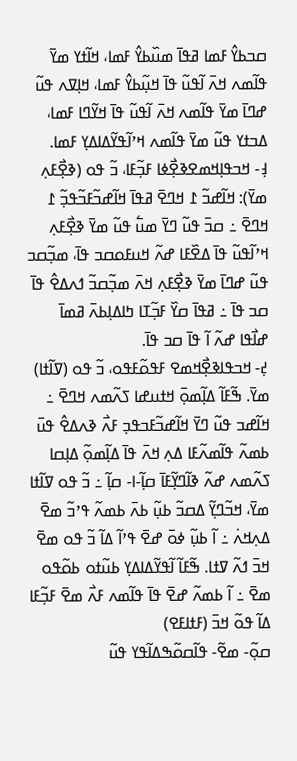ߛߏߕߌ߮ ߓߘߊ ߥߟߊ߫ ߘߎ߰ߕߌ߮ ߓߘߊ، ߞߊ߬ߙߌ ߘߌ߫ ߟߊ߬ߘߍ ߞߍ߫ ߊ߬ߟߎ߬ ߟߊ߫ ߞߎ߲߬ߕߌ߮ ߓߘߊ، ߞߊ߲ߜߍ ߟߎ߬ ߝߣߊ߫ ߘߌ߫ ߟߊ߬ߘߍ ߞߍ߫ ߊ߬ߟߎ߬ ߟߊ߫ ߞߌ߬ߣߊ ߓߘߊ، ߡߏߙߌ ߟߎ߬ ߘߌ߫ ߟߊ߬ߘߍ ߞߴߊ߬ߟߌ߬ߡߊߡߌ߲ ߓߘߊ.
߃߲- ߞߏߟߊ߲ߞߘߐߢߐ߲߯ߦߊ ߓߏ߲߬ߓߊ، ߏ߬ ߟߋ (ߢߐ߲߯ߓߍ߲ ߘߌ߫): ߞߊ߬ߝߏ߬ ߁ ߞߣߐ߫ ߥߟߊ߫ ߞߊ߬ߝߏ߬ߓߏ߬ߟߏ߲߬ ߁ ߞߣߐ߫ ߸ ߛߏ߫ ߟߎ߬ ߣߌ߫ ߘߎ߱ ߟߎ߬ ߘߌ߫ ߢߐ߲߯ߓߍ߲ ߞߴߊ߬ߟߎ߬ ߟߊ߫ ߡߐ߰ߓߊ ߝߍ߬ ߞߎߓߋߛߏ ߟߊ߫، ߘߏ߲߬ߛߏ ߟߎ߬ ߝߣߊ߫ ߘߌ߫ ߢߐ߲߯ߓߍ߲ ߞߍ߫ ߘߏ߲߬ߛߏ߬ ߗߍߡߐ߮ ߟߊ߫ ߛߏ ߟߊ߫ ߸ ߥߟߊ߫ ߛߌ߰ ߓߏ߲߬ߠߊ ߤߊߡߊ߲ߕߍ߫ ߥߘߊ߫ ߝߊ߯ߟߊ ߝߍ߬ ߊ߬ ߟߊ߫ ߛߏ ߟߊ߫.
߄߲- ߞߏߟߊߢߐ߲߯ߞߘߐ ߓߟߋ߬ߓߟߋ، ߏ߬ ߟߋ (ߜߊ߬ߙߊ) ߘߌ߫. ߒ߬ߓߊ߬ ߡߊ߲߬ߘߋ߲߫ ߞߙߎߝߊ ߖߍ߬ߘߍ ߞߣߐ߫ ߸ ߞߊ߬ߝߏ ߟߎ߬ ߣߌ߫ ߞߊ߬ߝߏ߬ߓߏߟߏ߲ ߓߍ߯ ߢߍߡߐ߮ ߟߎ߫ ߕߘߍ߬ ߟߊ߬ߘߍ߬ߓߊ ߡߍ߲ ߞߍ߫ ߟߊ߫ ߡߊ߲߬ߘߋ߲߬ ߡߊ߲ߛߊ ߖߍ߬ߘߍ ߝߍ߬ ߢߊ߬ߣߌ߲߬ߓߊ߫ ߛߊ߲߬-ߊ- ߛߊ߲߬ ߸ ߏ߬ ߟߋ ߜߊ߬ߙߊ ߘߌ߫، ߞߏ߬ߣߌ߲߬ ߡߛߏ߬ ߕߎ߲߬ ߕߍ߫ ߕߘߍ߬ ߟߴߏ߬ ߘߐ߫ ߡߍ߲ߞߍ߭ ߸ ߊ߬ ߕߎ߲߬ ߦߋ߫ ߝߐ߫ ߟߴߊ߬ ߡߊ߬ ߏ߬ ߟߋ ߘߐ߫ ߞߏ߫ ߗߍ߬ ߜߙߊ. ߒ߬ߓߊ߬ ߊ߬ߟߌ߬ߡߊߡߌ߲ ߕߎ߬ߙߋ ߕߋ߬ߟߋ ߘߐ߫ ߸ ߊ߬ ߕߘߍ߬ ߝߐ߫ ߟߊ߫ ߟߊ߬ߘߍ ߓߍ߯ ߘߐ߫ ߓߏ߲߬ߓߊ ߡߊ߬ ߟߋ߬ ߞߏ߫ (ߓߙߊߓߐ)
ߛߋ߲߬- ߘߐ߬- ߟߊ߬ߛߋ߬ߒߡߊ߬ߟߌ ߟߎ߬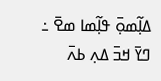ߡߊ߲߬ߘߋ߲߫ ߟߊ߲߬ߘߊ ߘߐ߫ ߸ ߣߌ߫ ߞߏ߫ ߡߍ߲ ߕߍ߫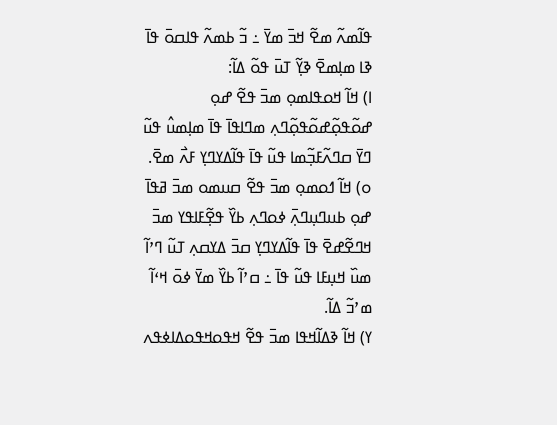ߟߊ߬ߘߍ߬ ߘߐ߬ ߞߏ߫ ߘߌ߫ ߸ ߏ߬ ߕߘߍ߬ ߟߊߛߋ߫ ߟߊ߫ ߢߊ ߘߊ߲ߘߐ߫ ߢߌ߲߬ ߠߎ߫ ߟߋ߬ ߡߊ߬:
ߊ) ߞߊ߬ ߞߋߟߊߘߋ߲ ߘߏ߫ ߟߐ߬ ߝߋ߲ ߝߋ߬ߟߋ߲߬ߝߋ߬ߟߋ߲߬ߣߍ߲ ߘߣߊߟߊ߫ ߟߊ߫ ߘߊ߲ߘߎ߮ ߟߎ߬ ߣߌ߫ ߛߣߍ߬ߓߏ߲߬ߘߊ ߟߎ߬ ߟߊ߫ ߟߊ߬ߡߌߣߌ߲ ߓߍ߯ ߘߐ߫.
ߋ) ߞߊ߬ ߗߋߘߋ߲ ߘߏ߫ ߟߐ߬ ߛߎߘߋ ߘߏ߫ ߥߟߊ߫ ߝߋ߲ ߕߎߣߎ߲ߣߍ߲߫ ߦߋߣߍ߲ ߕߌ߰ ߟߐ߲߬ߓߊߟߌ ߘߏ߫ ߞߣߐ߬ߝߐ߫ ߟߊ߫ ߟߊ߬ߡߌߣߌ߲ ߛߏ߫ ߡߌߛߍ߲ ߠߎ߬ ߣߴߊ߬ ߘߎ߰ ߞߎ߲ߓߊ ߟߎ߬ ߟߊ߫ ߸ ߛߴߊ߬ ߕߌ߰ ߘߌ߫ ߦߋ߫ ߞߵߊ߬ ߘߴߏ߬ ߡߊ߬.
ߌ) ߞߊ߬ ߢߡߊ߬ߞߟߊ ߘߏ߫ ߟߐ߬ ߞߟߋߞߟߋߡߊߦߟߍ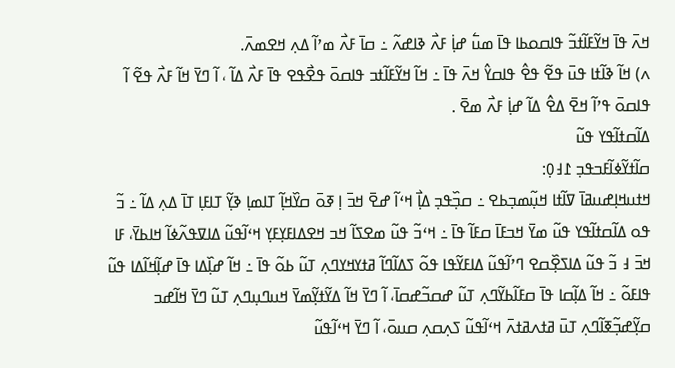ߞߍ߫ ߟߊ߫ ߞߌ߬ߓߊ߬ߙߏ߬ ߟߊߛߋߕߊ ߟߊ߫ ߘߎ߱ ߝߊ߲߭ ߓߍ߯ ߢߊߝߍ߬ ߸ ߛߊ߫ ߓߍ߯ ߘߴߊ߬ ߡߍ߲ ߞߐߘߍ߫.
ߍ) ߞߊ߬ ߢߊ߬ߙߊ ߟߎ߫ ߟߐ߬ ߟߐ߮ ߟߊߛߌ߮ ߞߍ߫ ߟߊ߫ ߸ ߞߊ߬ ߞߌ߬ߓߊ߬ߙߏ ߟߊߛߋ߫ ߟߐ߯ߟߐ ߟߊ߫ ߓߍ߯ ߡߊ߬ ، ߊ߬ ߣߌ߫ ߞߊ߬ ߓߍ߯ ߟߐ߬ ߊ߬ ߟߊߛߋ߫ ߟߴߊ߬ ߞߐ߫ ߡߐ߮ ߡߊ߬ ߝߊ߲߭ ߓߍ߯ ߘߐ߫ .
ߡߊ߬ߛߙߊ߬ߟߌ ߟߎ߬
ߛߊ߬ߙߌ߬ߦߊ߬ߓߏߟߏ߲ ߁߃߀߲:
ߞߙߎߞߊ߲ߝߎߥߊ߫ ߜߊ߬ߙߊ ߞߎ߲߬ߘߏ߲ߕߐ ߸ ߛߏ߲߰ߟߏ߲ ߡߊ߲߯ ߞߵߊ߬ ߝߐ߫ ߞߏ߫ ߊ߲ ߧߋ߫ ߛߌ߰ߞߊ߲߬ ߠߊߘߊ߲ ߢߌ߲߬ ߠߊߓߊ߲ ߠߊ߫ ߡߍ߲ ߡߊ߬ ߸ ߏ߬ ߟߋ ߡߊ߬ߛߙߊ߬ߟߌ ߟߎ߬ ߘߌ߫ ߞߏߓߊ߫ ߛߓߊ߬ ߟߊ߫ ߸ ߞߵߏ߬ ߟߎ߬ ߘߐߖߊ߬ ߞߏ ߞߐߡߊߓߌ߲ߓߌ߲ ߞߵߊ߬ߟߎ߬ ߡߊߜߟߍ߬ߦߊ߬ ߞߊߕߌ߫، ߓߊ ߞߏ߫ ߃ ߏ߬ ߟߎ߬ ߡߊߖߐ߲߰ߛߐ ߣߴߊ߬ߟߎ߬ ߡߊߓߌ߬ߟߊ ߟߋ߬ ߖߡߊ߬ߣߊ߬ ߥߙߌߞߌߣߍ߲ ߠߎ߬ ߕߋ߬ ߟߊ߫ ߸ ߞߊ߬ ߝߊ߲߰ߡߊ ߟߊ߫ ߝߊ߲߬ߞߊ߬ߡߊ ߟߎ߬ ߟߊߓߋ߬ ߸ ߞߊ߬ ߡߊ߲߬ߛߊ ߟߊ߫ ߛߓߊ߬ߕߌ߬ߣߍ߲ ߠߎ߬ ߝߛߏ߬ߝߛߊ߫، ߊ߬ ߣߌ߫ ߞߊ߬ ߡߌ߬ߙߌ߲߬ߘߌ߫ ߞߎߣߎ߲ߣߍ߲ ߠߎ߬ ߣߌ߫ ߞߊ߬ߝߏ ߛߌ߲߬ߝߏ߲߬ߧߊ߬ߣߍ߲ ߠߎ߫ ߥߙߍߥߙߍ߫ ߞߵߊ߬ߟߎ߬ ߖߍ߲ߛߍ߲ ߛߎߋ߫، ߊ߬ ߣߌ߫ ߞߵߊ߬ߟߎ߬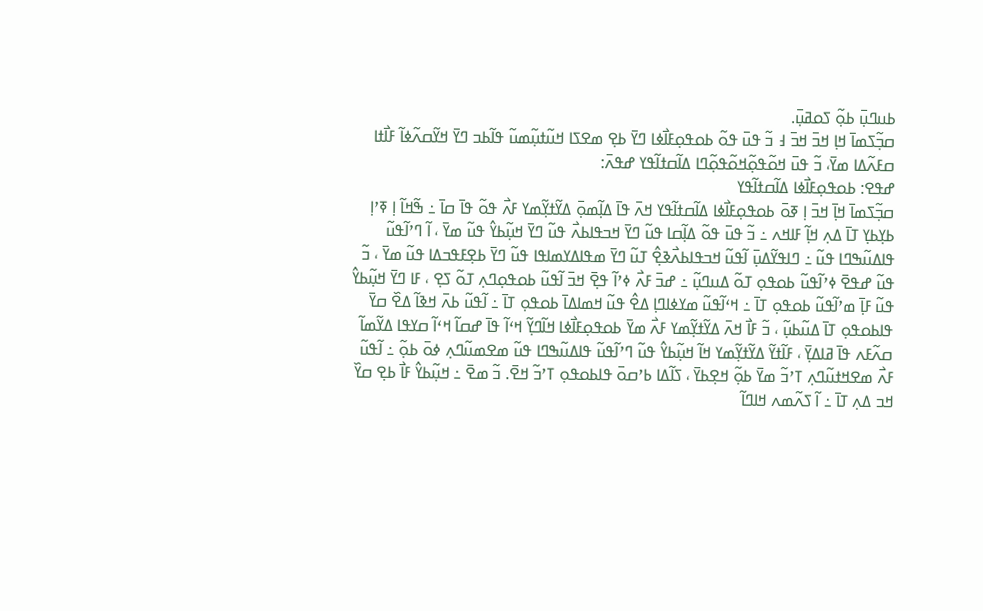ߕߎߣߎ߲߫ ߕߋ߲߬ ߖߋߥߎ߲߫.
ߛߏ߲߬ߖߘߊ߫ ߞߊ߲ ߞߏ߫ ߞߏ߫ ߃ ߏ߬ ߟߎ߫ ߟߋ߬ ߕߋߟߋ߲ߓߊ߯ߦߊ ߣߌ߫ ߕߐ߲ ߘߐߖߊ ߞߎ߬ߙߎ߲߬ߘߎ߬ ߟߊ߬ߕߏ ߣߌ߫ ߞߌ߬ߛߍ߬ߦߊ߬ ߓߊ߯ߙߊ ߛߓߍ߬ߡߊ ߘߌ߫، ߏ߬ ߟߎ߫ ߞߋ߬ߟߋ߲߬ߞߋ߬ߟߋ߲߬ߣߊ ߡߊ߬ߛߙߊ߬ߟߌ ߝߟߍ߫:
ߝߟߐ: ߕߋߟߋ߲ߓߊ߯ߦߊ ߡߊ߬ߛߙߊ߬ߟߌ
ߛߏ߲߬ߖߘߊ߫ ߞߊ߲߫ ߞߏ߫ ߊ߲ ߧߋ߫ ߕߋߟߋ߲ߓߊ߯ߦߊ ߡߊ߬ߛߙߊ߬ߟߌ ߞߍ߫ ߟߊ߫ ߡߊ߲߬ߘߋ߲߫ ߡߌ߬ߙߌ߲߬ߘߌ ߓߍ߯ ߟߋ߬ ߟߊ߫ ߛߊ߫ ߸ ߒ߬ߞߊ߬ ߊ߲ ߧߴߊ߲ ߕߌ߲ߕߌ߲ ߠߊ߫ ߡߍ߲ ߞߊ߲߬ ߓߊߞߍ ߸ ߏ߬ ߟߎ߫ ߟߋ߬ ߡߊ߲߬ߛߊ ߟߎ߬ ߣߌ߫ ߞߏߟߊߕߍ߯ ߟߎ߬ ߣߌ߫ ߞߎ߲߬ߕߌ߮ ߟߎ߬ ߘߌ߫ ، ߊ߬ ߣߴߊ߬ߟߎ߬ ߟߊߡߎ߬ߒߣߊ ߟߎ߬ ߸ ߣߊߟߌ߬ߡߎ߲߫ ߊ߬ߟߎ߬ ߞߏߟߊߕߍ߯ߢߐ߲߮ ߠߎ߬ ߣߌ߫ ߘߟߊߡߌߘߊߟߊ ߟߎ߬ ߣߌ߫ ߕߐ߲ߓߟߏߡߊ ߟߎ߬ ߘߌ߫ ، ߏ߬ ߟߎ߬ ߝߟߐ߫ ߦߴߊ߬ߟߎ߬ ߕߋߟߋ߲ ߠߋ߬ ߡߎߣߎ߲߬ ߸ ߝߏ߫ ߓߍ߯ ߦߴߊ߬ ߟߐ߲߫ ߞߏ߫ ߊ߬ߟߎ߬ ߕߋߟߋ߲ߣߍ߲ ߠߋ߬ ߖߐ߲ ، ߓߊ ߣߌ߫ ߞߎ߲߬ߕߌ߮ ߟߎ߬ ߓߊ߲߫ ߘߴߊ߬ߟߎ߬ ߕߋߟߋ߲ ߠߊ߫ ߸ ߞߵߊ߬ߟߎ߬ ߘߌߦߊߣߊ߲ ߡߐ߮ ߟߎ߬ ߞߘߊߡߊ߫ ߕߋߟߋ߲ ߠߊ߫ ߸ ߊ߬ߟߎ߬ ߕߍ߫ ߞߢߊ߬ ߡߐ߰ ߛߌ߫ ߟߊߕߋߟߋ߲ ߠߊ߫ ߡߎ߬ߕߎ߲߬ ، ߏ߬ ߓߊ߯ ߞߍ߫ ߡߌ߬ߙߌ߲߬ߘߌ ߓߍ߯ ߘߌ߫ ߕߋߟߋ߲ߓߊ߯ߦߊ ߞߊ߬ߣߌ߲߬ ߞߵߊ߬ ߟߊ߫ ߝߛߊ߬ ߞߵߊ߬ ߛߌߟߊ ߡߌ߬ߘߊ߬ ߛߍ߬ߓߍ ߟߊ߫ ߥߊߡߌ߲߫ ، ߓߊ߬ߙߌ߬ ߡߌ߬ߙߌ߲߬ߘߌ ߞߊ߬ ߞߎ߲߬ߕߌ߮ ߟߎ߬ ߣߴߊ߬ߟߎ߬ ߟߊߡߎ߬ߒߣߊ ߟߎ߬ ߘߐߘߎ߬ߣߍ߲ ߦߋ߫ ߕߋ߲߬ ߸ ߊ߬ߟߎ߬ ߓߍ߯ ߘߐߞߙߎ߬ߣߍ߲ ߠߴߏ߬ ߘߌ߫ ߕߋ߲߬ ߞߐ߲ߕߌ߫ ، ߖߊ߬ߡߊ ߕߴߛߋ߫ ߟߊߕߋߟߋ߲ ߠߴߏ߬ ߞߐ߫. ߏ߬ ߘߐ߫ ߸ ߞߎ߲߬ߕߌ߮ ߓߊ߯ ߕߐ߲ ߛߌ߰ ߞߏ ߡߍ߲ ߠߊ߫ ߸ ߊ߬ ߖߍ߬ߘߍ ߞߊߣߊ߬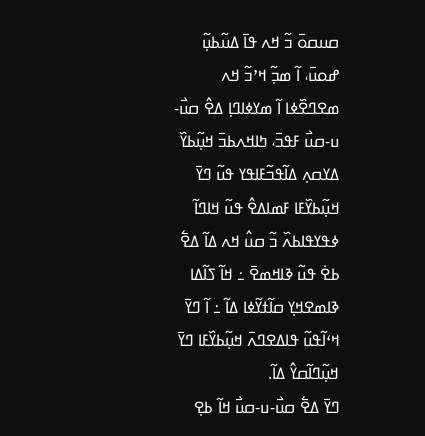ߛߎߛߋ߫ ߏ߬ ߞߍ ߟߊ߫ ߡߎ߬ߕߎ߲߬ ߝߋߎ߫، ߊ߬ ߘߏ߲߬ ߞߴߏ߬ ߞߍ ߘߐߣߐ߰ߦߊ ߊ߬ ߘߌߦߊߣߊ߲ ߡߐ߮ ߛߎ߯-ߎ-ߛߎ߯ ߓߟߏ߫، ߤߊߞߍߕߏ߫ ߞߎ߲߬ߕߌ߰ ߡߌߛߍ߲ ߡߊ߬ߟߏ߬ߓߊߟߌ ߟߎ߬ ߣߌ߫ ߞߎ߲߬ߕߌ߰ߓߊ ߓߘߊߡߐ߮ ߟߎ߬ ߞߊߣߊ߬ ߦߟߌߟߊߕߍ߰ ߏ߬ ߛߎ߮ ߞߍ ߡߊ߬ ߡߐ߱ ߕߐ߭ ߟߎ߬ ߢߊߞߘߐ߫ ߸ ߞߊ߬ ߖߊ߬ߡߊ ߢߊߘߐߞߌ߲ ߛߊ߬ߙߌ߬ߦߊ ߡߊ߬ ߸ ߊ߬ ߣߌ߫ ߞߵߊ߬ߟߎ߬ ߟߊߡߐߣߍ߫ ߞߎ߲߬ߕߌ߰ߓߊ ߣߌ߫ ߞߎ߲߬ߣߊ߬ߛߌ߮ ߡߊ߬.
ߣߌ߫ ߡߐ߱ ߛߎ߯-ߎ-ߛߎ߯ ߞߊ߬ ߕߐ߲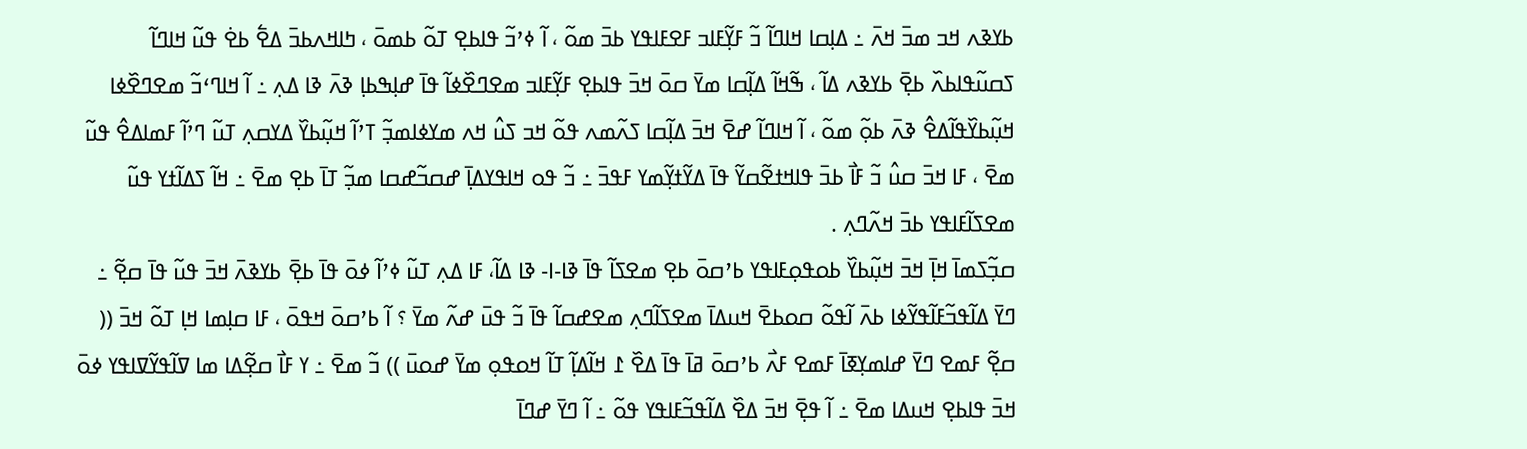ߕߌߢߍ ߞߏ ߘߏ߫ ߞߍ߫ ߸ ߡߊ߲ߛߊ ߞߊߣߊ߬ ߏ߬ ߓߌ߲߬ߓߊߏ ߓߐߓߊߟߌ ߕߏ߫ ߘߋ߬ ، ߊ߬ ߦߴߏ߬ ߟߊߕߐ߲ ߠߋ߬ ߕߘߋ߫ ، ߤߊߞߍߕߏ߫ ߡߐ߱ ߕߐ߭ ߟߎ߬ ߞߊߣߊ߬ ߖߛߎ߬ߟߊߕߍ߰ ߕߐ߲߫ ߕߌߢߍ ߡߊ߬ ، ߒ߬ߞߊ߬ ߡߊ߲߬ߛߊ ߘߌ߫ ߛߋ߫ ߞߏ߫ ߟߊߕߐ߲ ߓߌ߲߬ߓߊߏ ߘߐߣߐ߰ߦߊ߬ ߟߊ߫ ߝߊ߲ߒߕߊ߲ ߢߍ߫ ߢߊ ߡߍ߲ ߸ ߊ߬ ߞߊߣߵߏ߬ ߘߐߣߐ߰ߦߊ ߞߎ߲߬ߕߌ߰ߟߊ߬ߡߐ߮ ߢߍ߫ ߕߋ߲߬ ߘߋ߬ ، ߊ߬ ߞߊߣߊ߬ ߝߐ߫ ߞߏ߫ ߡߊ߲߬ߛߊ ߖߍ߬ߘߍ ߟߋ߬ ߞߏ ߖߎ߮ ߞߍ ߘߌߦߊߘߏ߲߬ ߠߴߊ߬ ߞߎ߲߬ߕߌ߰ ߡߌߛߍ߲ ߠߎ߬ ߣߴߊ߬ ߓߘߊߡߐ߮ ߟߎ߬ ߘߐ߫ ، ߓߊ ߞߏ߫ ߛߎ߮ ߏ߬ ߓߊ߯ ߕߏ߫ ߟߊߞߙߐ߬ߛߌ߬ ߟߊ߫ ߡߌ߬ߙߌ߲߬ߘߌ ߓߟߏ߫ ߸ ߏ߬ ߟߋ ߞߊߟߌߡߊ߲߫ ߝߛߏ߬ߝߛߊ ߘߏ߲߬ ߠߊ߫ ߕߐ߲ ߘߐ߫ ߸ ߞߊ߬ ߖߡߊ߬ߙߌ ߟߎ߬ ߘߐߖߊ߬ߓߊߟߌ ߕߏ߫ ߞߍ߬ߣߍ߲ .
ߛߏ߲߬ߖߘߊ߫ ߞߊ߲߫ ߞߏ߫ ߞߎ߲߬ߕߌ߰ ߕߋߟߋ߲ߓߊߟߌ ߕߴߛߋ߫ ߕߐ߲ ߘߐߖߊ߬ ߟߊ߫ ߢߊ-ߊ- ߢߊ ߡߊ߬، ߓߊ ߡߍ߲ ߠߎ߬ ߦߴߊ߬ ߦߋ߫ ߟߊ߫ ߕߐ߲߫ ߕߌߢߍ߫ ߞߏ߫ ߟߎ߬ ߟߊ߫ ߛߐ߲߬ ߸ ߣߌ߫ ߡߊ߬ߟߏ߬ߓߊ߬ߟߌ߬ߦߊ ߕߍ߫ ߊ߬ߟߋ߬ ߛߋߕߐ߫ ߞߎߡߊ߫ ߘߐߖߊ߬ߣߍ߲ ߘߐߝߛߊ߬ ߟߊ߫ ߏ߬ ߟߎ߫ ߝߍ߬ ߘߌ߫ ؟ ߊ߬ ߕߴߛߋ߫ ߞߟߋ߫ ، ߓߊ ߛߊ߲ߘߊ ߞߊ߲ ߠߋ߬ ߞߏ߫ (( ߛߐ߲߬ ߓߘߐ ߣߌ߫ ߝߊߘߌ߲ߧߊ߫ ߓߘߐ ߓߍ߯ ߕߴߛߋ߫ ߥߊ߫ ߟߊ߫ ߡߐ߰ ߁ ߞߊ߬ߡߊ߲߬ ߠߊ߬ ߞߋߟߋ߲ ߘߌ߫ ߝߋߎ߫ )) ߏ߬ ߘߐ߫ ߸ ߌ ߓߊ߯ ߛߐ߲߬ߡߊ ߘߊ ߜߊ߬ߟߌ߬ߜߊߟߌ ߦߋ߫ ߞߏ߫ ߟߊߕߐ߲ ߞߎߡߊ ߘߐ߫ ߸ ߊ߬ ߟߐ߲߫ ߞߏ߫ ߡߐ߰ ߡߊ߬ߟߏ߬ߓߊߟߌ ߟߋ߬ ߸ ߊ߬ ߣߌ߫ ߝߣߊ߫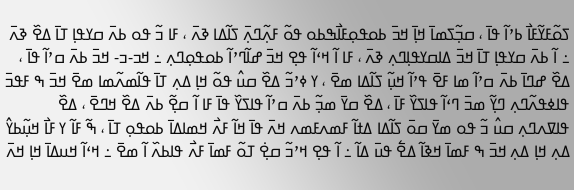ߖߋ߬ߓߌ߬ߓߊ߯ ߕߴߊ߬ ߟߊ߫ ، ߛߏ߲߬ߖߘߊ߫ ߞߊ߲߫ ߞߏ߫ ߕߋߟߋ߲ߓߊ߯ߒߕߋ ߟߋ߬ ߓߍ߲߬ߣߍ߲߫ ߖߊ߬ߡߊ ߢߍ߫ ، ߓߊ ߏ߬ ߟߋ ߕߍ߫ ߛߌߟߊ߲ ߠߊ߫ ߡߐ߰ ߢߍ߫ ߸ ߊ߬ ߕߍ߫ ߛߌߟߊ߲ ߠߊ߫ ߞߏ߫ ߡߊߛߌߟߊ߲ߣߍ߲ ߢߍ߫ ، ߓߊ ߊ߬ ߞߵߊ߬ ߟߐ߲ ߞߏ߫ ߝߊ߬ߣߴߊ߬ ߕߋߟߋ߲ߣߍ߲ ߸ ߞߏ-ߏ- ߞߏ߫ ߕߍ߫ ߛߴߊ߬ ߟߊ߫ ، ߡߐ߰ ߝߣߊ߫ ߕߍ߫ ߛߴߊ߬ ߘߊ ߓߐ߫ ߟߴߊ߬ ߞߎ߲߬ ߖߊ߬ߡߊ ߘߐ߫ ، ߌ ߦߴߏ߬ ߡߐ߰ ߛߎ߮ ߟߋ߬ ߞߊ߲ ߡߍ߲ ߠߊ߫ ߟߊ߬ߘߍ߬ߘߊ ߘߐ߫ ߞߏ߫ ߒ ߓߟߏ߫ ߟߊߦߟߍ߬ߣߍ߲ ߣߌ߲߬ ߘߏ߫ ߣߵߊ߬ ߟߊߖߌ߰ ߓߊ߫ ، ߡߐ߰ ߛߌ߫ ߘߏ߲߬ ߕߍ߫ ߛߴߊ߬ ߟߊߖߌ߰ ߟߊ߫ ߓߊ ߊ߬ ߛߐ߲߬ ߕߍ߫ ߡߐ߰ ߞߣߐ߫ ، ߡߐ߰ ߟߊߜߍߣߍ߲ ߛߎ߮ ߏ߬ ߟߋ ߘߌ߫ ߛߋ߫ ߖߊ߬ߡߊ ߡߙߊ߬ ߓߘߍߓߘߍ ߞߍ߫ ߟߊ߫ ߞߊ߬ ߓߍ߯ ߞߘߊߡߊ߫ ߕߋߟߋ߲ ߠߊ߫ ، ߒ߬ ߓߊ߬ ߌ ߓߊ߯ ߞߎ߲߬ߕߌ߮ ߡߍ߲ ߞߊ߲ ߡߍ߲ ߞߏ߫ ߒ ߓߘߊ߫ ߞߢߊ߬ ߡߐ߱ ߟߎ߫ ߡߊ߬ ߸ ߊ߬ ߟߐ߲ ߞߴߏ߬ ߛߐ߲߭ ߠߋ߬ ߓߘߊ߫ ߓߍ߯ ߟߊߕߍ߰ ߊ߬ ߘߐ߫ ߸ ߞߵߊ߬ ߞߎߡߊ߫ ߞߊ߲ ߞߍ߫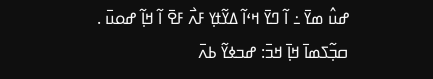ߝߎ߮ ߘߌ߫ ߸ ߊ߬ ߣߌ߫ ߞߵߊ߬ ߡߌ߬ߙߌ߲ ߓߍ߯ ߓߐ߫ ߊ߬ ߞߊ߲߬ ߝߋߎ߫ .
ߛߏ߲߬ߖߘߊ߫ ߞߊ߲߫ ߞߏ߫: ߝߏߦߌ߬ ߕߍ߫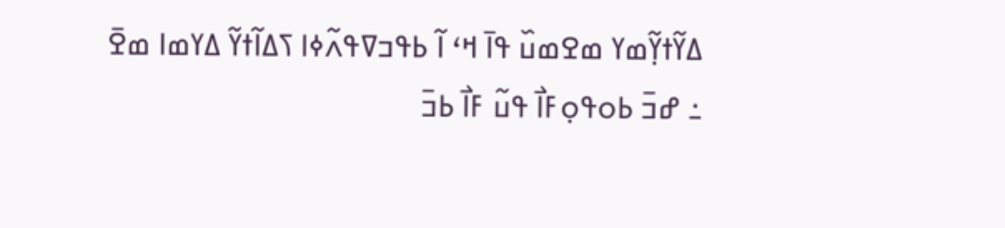ߡߌ߬ߙߌ߲߬ߘߌ ߘߐߘߎ߰ ߟߊ߫ ߞߵ ߊ߬ ߕߟߏߜߟߍ߬ߦߊ ߖߡߊ߬ߙߌ߬ ߡߌߘߊ ߘߐ߫ ߸ ߝߏ߫ ߕߋߟߋ߲ߓߊ߯ ߟߎ߬ ߓߊ߯ ߕߏ߫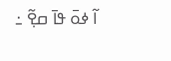ߊ߬ ߦߋ߫ ߟߊ߫ ߛߐ߲߬ ߸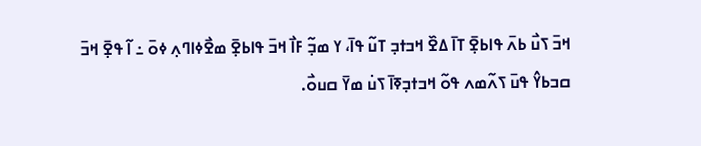ߞߏ߫ ߖߎ߯ ߕߍ߫ ߟߊߕߐ߲߫ ߠߊ߫ ߡߐ߰ ߞߏߙߏ߲ ߠߎ߬ ߟߊ߫، ߌ ߘߏ߲߬ ߓߊ߯ ߞߏ߫ ߟߊߕߐ߲߫ ߘߐ߯ߦߊߣߍ߲ ߦߋ߫ ߸ ߊ߬ ߟߐ߲߫ ߞߏ߫ ߛߏߕߌ߮ ߟߎ߫ ߖߍ߬ߘߍ ߟߋ߬ ߞߏߙߏ߲ߧߊ߫ ߖߎ߭ ߘߌ߫ ߛߎߋ߯.